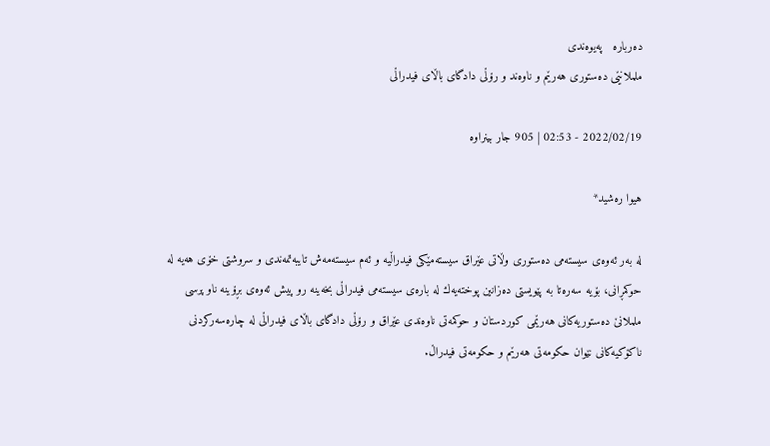ده‌رباره‌   په‌یوه‌ندی
ململانێى ده‌ستورى هه‌رێم و ناوه‌ند و رۆڵى دادگاى باڵاى فیدراڵى

2022/02/19 - 02:53 | 905 جار بینراوە

هیوا ره‌شید*

له‌ به‌ر ئه‌وه‌ى سیسته‌مى ده‌ستورى وڵاتى عێراق سیسته‌مێكى فیدراڵیه‌ و ئه‌م سیسته‌مه‌ش تایبه‌تمه‌ندى و سروشتى خۆى هه‌یه‌ له‌ حوكمڕانى، بۆیه‌ سه‌ره‌تا به‌ پێویستى ده‌زانین پوخته‌یه‌ك له‌ باره‌ى سیسته‌مى فیدراڵی بخه‌ینه‌ رو پیش ئه‌وه‌ى بڕۆینه‌ ناو پرسی ململانێ ده‌ستوریه‌كانى هه‌رێمى كوردستان و حوكمه‌تى ناوه‌ندى عێراق و رۆڵى دادگاى باڵاى فیدراڵى له‌ چاره‌سه‌ركردنى ناكۆكیه‌كانى نێوان حكومه‌تى هه‌رێم و حكومه‌تى فیدراڵ.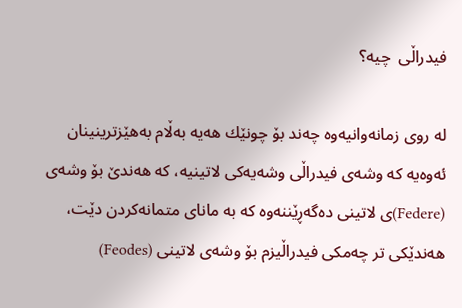فیدراڵى  چیه‌؟

له‌ روى زمانه‌وانیه‌وه‌ چه‌ند بۆ چونێك هه‌یه‌ به‌ڵام به‌هێزترینینان ئه‌وه‌یه‌ كه‌ وشه‌ى فیدراڵى وشه‌یه‌كى لاتینیه‌، كه‌ هه‌ندێ بۆ وشه‌ى (Federe)ى لاتینى ده‌گه‌ڕێننه‌وه‌ كه‌ به‌ ماناى متمانه‌كردن دێت، هه‌ندێكى تر چه‌مكى فیدراڵیزم بۆ وشه‌ى لاتینى (Feodes)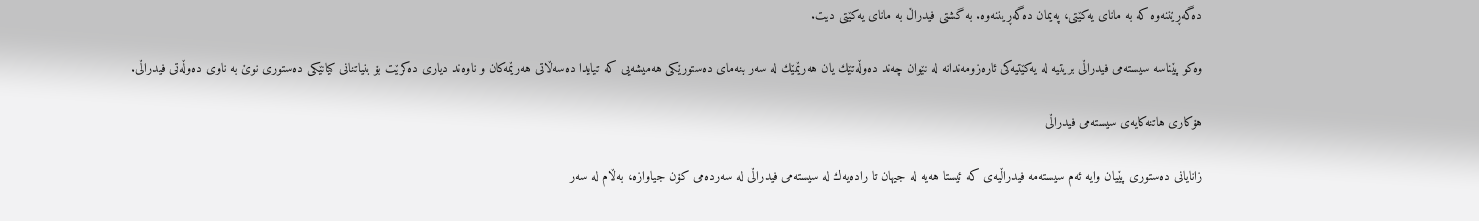ده‌گه‌ڕێننه‌وه‌ كه‌ به‌ ماناى یه‌كێتى، په‌یمان ده‌گه‌ڕیننه‌وه‌. به‌ گشتى فیدراڵ به‌ ماناى یه‌كێتى دیت.

وه‌كو پێناسه‌ سیسته‌مى فیدراڵى بریتیه‌ له‌ یه‌كێتیه‌كى ئاره‌زومه‌ندانه‌ له‌ نێوان چه‌ند ده‌وڵه‌تێك یان هه‌رێمێك له‌ سه‌ر بنه‌مای ده‌ستورێكى هه‌میشه‌یی كه‌ تیایدا ده‌سه‌ڵاتى هه‌رێمه‌كان و ناوه‌ند دیارى ده‌كرێت بۆ بنیاتنانى كیانێكى ده‌ستورى نوێ به‌ ناوى ده‌وڵه‌تى فیدراڵى.

هۆكارى هاتنه‌كایه‌ى سیسته‌مى فیدراڵى

زانایانى ده‌ستورى پێیان وایه‌ ئه‌م سیسته‌مه‌ فیدراڵیه‌ى كه‌ ئیستا هه‌یه‌ له‌ جیهان تا راده‌یه‌ك له‌ سیسته‌مى فیدراڵى له‌ سه‌رده‌مى كۆن جیاوازه‌، به‌ڵام له‌ سه‌ر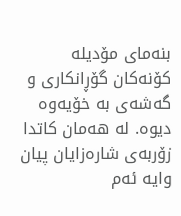بنه‌ماى مۆدیله‌ كۆنه‌كان گۆڕانكارى و گه‌شه‌ى به‌ خۆیه‌وه‌ دیوه‌. له‌ هه‌مان كاتدا زۆربه‌ى شاره‌زایان پیان وایه‌ ئه‌م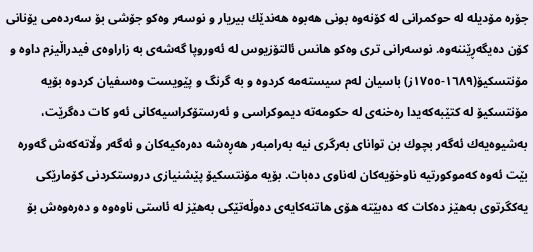جۆره‌ مۆدیله‌ له‌ حوكمرانى له‌ كۆنه‌وه‌ بونى هه‌بوه‌ هه‌ندێك بیریار و نوسه‌ر وه‌كو جۆشی بۆ سه‌رده‌مى یۆنانى كۆن ده‌یگه‌ڕێننه‌وه‌. نوسه‌رانى ترى وه‌كو هانس ئالتۆزیوس له‌ ئه‌وروپا گه‌شه‌ى به‌ زاراوه‌ى فیدراڵیزم داوه‌ و مۆنتسكیۆ(١٦٨٩-١٧٥٥ز) باسیان له‌م سیسته‌مه‌ كردوه‌ و به‌ گرنگ و پێویست وه‌سفیان كردوه‌ بۆیه‌ مۆنتسكیۆ له‌ كتێبه‌كه‌یدا ره‌خنه‌ى له‌ حكومه‌ته‌ دیموكراسى و ئه‌رستۆكراسیه‌كانى ئه‌و كات ده‌گرێت، به‌شیوه‌یه‌ك ئه‌گه‌ر بچوك بن تواناى به‌رگرى نیه‌ به‌رامبه‌ر هه‌ڕه‌شه‌ ده‌ره‌كیه‌كان و ئه‌گه‌ر وڵاته‌كه‌ش گه‌وره‌ بێت ئه‌وه‌ كه‌موكورتیه‌ ناوخۆیه‌كان له‌ناوى ده‌بات. بۆیه‌ مۆنتسكیۆ پێشنیازى دروستكردنى كۆمارێكى یه‌كگرتوى به‌هێز ده‌كات كه‌ ده‌بێته‌ هۆى هاتنه‌كایه‌ى ده‌وڵه‌تێكى به‌هێز له‌ ئاستى ناوه‌وه‌ و ده‌ره‌وه‌ش بۆ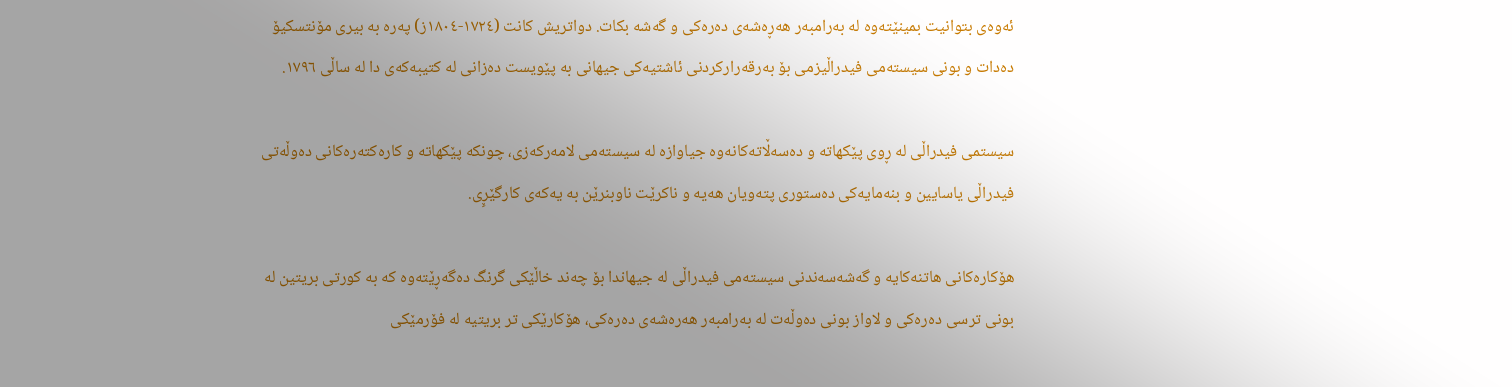ئه‌وه‌ى بتوانیت بمینێته‌وه‌ له‌ به‌رامبه‌ر هه‌ڕه‌شه‌ى ده‌ره‌كى و گه‌شه‌ بكات. دواتریش كانت (١٧٢٤-١٨٠٤ز) په‌ره‌ به‌ بیرى مۆنتسكیۆ ده‌دات و بونى سیسته‌مى فیدراڵیزمى بۆ به‌رقه‌راركردنى ئاشتیه‌كى جیهانى به‌ پێویست ده‌زانى له‌ كتیبه‌كه‌ى دا له‌ ساڵى ١٧٩٦.

سیستمى فیدراڵى له‌ ڕوى پێكهاته‌ و ده‌سه‌ڵاته‌كانه‌وه‌ جیاوازه‌ له‌ سیسته‌مى لامه‌ركه‌زى، چونكه‌ پێكهاته‌ و كاره‌كته‌ره‌كانى ده‌وڵه‌تى فیدراڵى یاسایین و بنه‌مایه‌كى ده‌ستورى پته‌ویان هه‌یه‌ و ناكرێت ناوبنرێن به‌ یه‌كه‌ى كارگێڕِى.

هۆكاره‌كانى هاتنه‌كایه‌ و گه‌شه‌سه‌ندنى سیسته‌مى فیدراڵى له‌ جیهاندا بۆ چه‌ند خاڵێكى گرنگ ده‌گه‌ڕێته‌وه‌ كه‌ به‌ كورتى بریتین له‌ بونى ترسى ده‌ره‌كى و لاواز بونى ده‌وڵه‌ت له‌ به‌رامبه‌ر هه‌ره‌شه‌ى ده‌ره‌كى، هۆكارێكى تر بریتیه‌ له‌ فۆرمێكى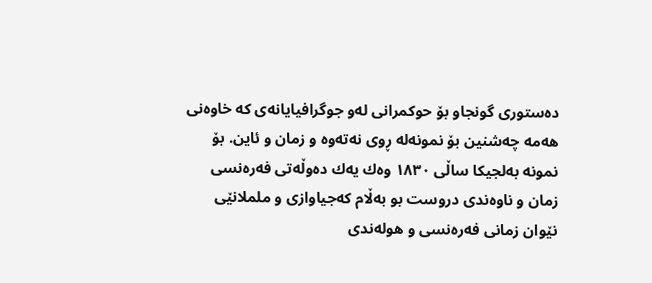ده‌ستورى گونجاو بۆ حوكمرانى له‌و جوگرافیایانه‌ى كه‌ خاوه‌نى هه‌مه‌ چه‌شنین بۆ نمونه‌له‌ ڕوى نه‌ته‌وه‌ و زمان و ئاین. بۆ نمونه‌ به‌لجیكا ساڵى ١٨٣٠ وه‌ك یه‌ك ده‌وڵه‌تى فه‌ره‌نسى زمان و ناوه‌ندى دروست بو به‌ڵام كه‌جیاوازى و ململانێى نێوان زمانى فه‌ره‌نسى و هوله‌ندى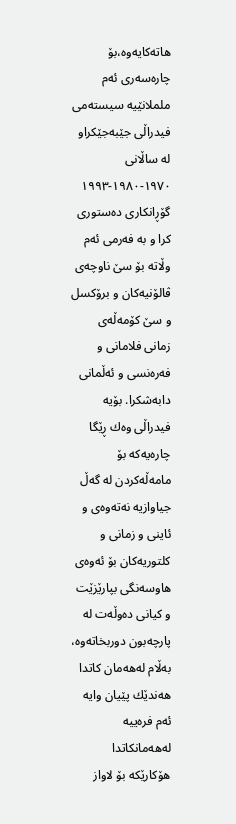هاته‌كایه‌وه‌،بۆ چاره‌سه‌رى ئه‌م ململانێیه‌ سیسته‌مى فیدراڵى جێبه‌جێكراو له‌ ساڵانى ١٩٧٠-١٩٨٠-١٩٩٣ گۆڕانكارى ده‌ستورى كرا و به‌ فه‌رمى ئه‌م وڵاته‌ بۆ سێ ناوچه‌ى ڤالۆنیه‌كان و برۆكسل و سێ كۆمه‌ڵه‌ى زمانى فلامانى و فه‌ره‌نسى و ئه‌ڵمانى دابه‌شكرا. بۆیه‌ فیدراڵى وه‌ك ڕێگا چاره‌یه‌كه‌ بۆ مامه‌ڵه‌كردن له‌ گه‌ڵ جیاوازیه‌ نه‌ته‌وه‌ى و ئاینى و زمانى و كلتور‌یه‌كان بۆ ئه‌وه‌ى هاوسه‌نگى بپارێزێت و كیانى ده‌وڵه‌ت له‌ پارچه‌بون دوربخاته‌وه،‌ به‌ڵام له‌هه‌مان كاتدا هه‌ندێك پێیان وایه‌ ئه‌م فره‌ییه‌ له‌هه‌مانكاتدا هۆكارێكه‌ بۆ لاواز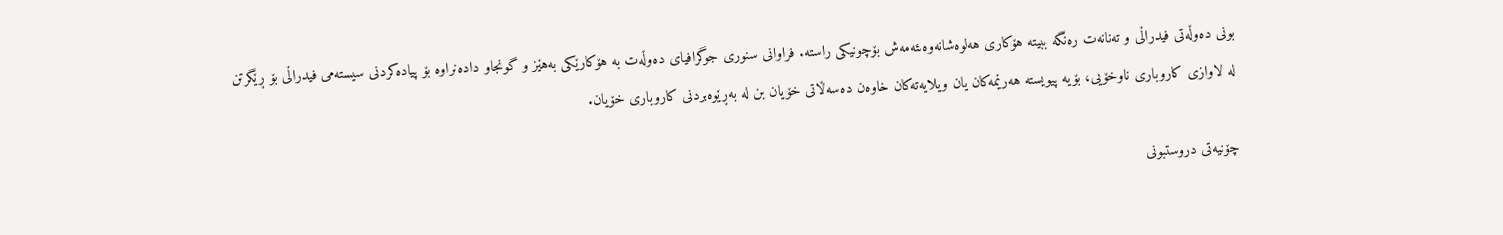بونى ده‌وڵه‌تى فیدراڵى و ته‌نانه‌ت ره‌نگه‌ ببیته‌ هۆكارى هه‌لوه‌شانه‌وه‌ىئه‌مه‌ش بۆچونیكى راسته‌. فراوانى سنورى جوگرافیاى ده‌وڵه‌ت به‌ هۆكارێكى به‌هێز و گونجاو داده‌نراوه‌ بۆ پیاده‌كردنى سیسته‌مى فیدراڵى بۆ ڕێگرتن له‌ لاوازى كاروبارى ناوخۆیی، بۆیه‌ پیویسته‌ هه‌رێمه‌كان یان ویلایه‌ته‌كان خاوه‌ن ده‌سه‌ڵاتى خۆیان بن له‌ به‌ڕێوه‌بردنى كاروبارى خۆیان.

چۆنیه‌تى دروستبونى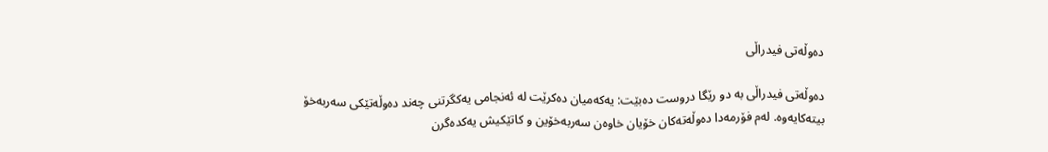ده‌وڵه‌تى فیدراڵى

ده‌وڵه‌تى فیدراڵى به‌ دو رێگا دروست ده‌بێت: یه‌كه‌میان ده‌كرێت له‌ ئه‌نجامى یه‌كگرتنى چه‌ند ده‌وڵه‌تێكى سه‌ربه‌خۆ بیته‌كایه‌وه‌. له‌م فۆرمه‌دا ده‌وڵه‌ته‌كان خۆیان خاوه‌ن سه‌ر‌به‌خۆین و كاتێكیش یه‌كده‌گرن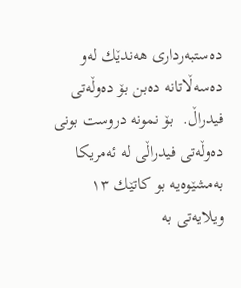ده‌ستبه‌ردارى هه‌ندێك له‌و ده‌سه‌ڵاتانه‌ ده‌بن بۆ ده‌وڵه‌تى فیدراڵ.  بۆ نمونه‌ دروست بونى ده‌وڵه‌تى فیدراڵى له‌ ئه‌مریكا به‌مشێوه‌یه‌ بو كاتێك ١٣ ویلایه‌تى به‌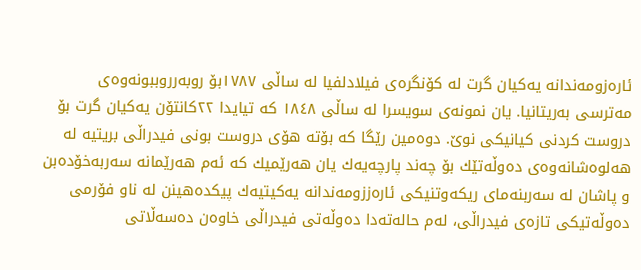ئاره‌زومه‌ندانه‌ یه‌كیان گرت له‌ كۆنگره‌ى فیلادلفیا له‌ ساڵى ١٧٨٧بۆ روبه‌رروببونه‌وه‌ى مه‌ترسى به‌ریتانیا. یان نمونه‌ى سویسرا له‌ ساڵى ١٨٤٨ كه‌ تیایدا ٢٢كانتۆن یه‌كیان گرت بۆ دروست كردنى كیانیكى نوێ. دوه‌مین رێگا كه‌ بۆته‌ هۆى دروست بونى فیدراڵى بریتیه‌ له‌ هه‌لوه‌شانه‌وه‌ى ده‌وڵه‌تێك بۆ چه‌ند پارچه‌یه‌ك یان هه‌رێمیك كه‌ ئه‌م هه‌رێمانه‌ سه‌ربه‌خۆده‌بن و پاشان له‌ سه‌ربنه‌ماى ریكه‌وتنیكى ئاره‌ززومه‌ندانه‌ یه‌كیتیه‌ك پیكده‌هینن له‌ ناو فۆرمى ده‌وڵه‌تیكى تازه‌ى فیدراڵى، له‌م حاله‌ته‌دا ده‌وڵه‌تى فیدراڵى خاوه‌ن ده‌سه‌ڵاتى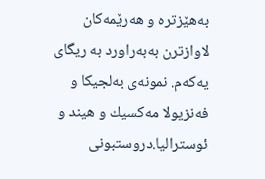به‌هێزتره‌ و هه‌رێمه‌كان لاوازترن به‌به‌راورد به‌ ریگاى یه‌كه‌م. نمونه‌ى به‌لجیكا و فه‌نزیولا مه‌كسیك و هیند و ئوسترالیا.دروستبونى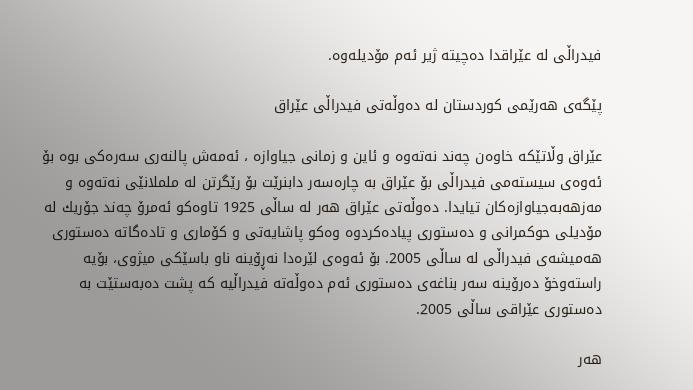فیدراڵى له‌ عێراقدا ده‌چیته‌ ژیر ئه‌م مۆدیله‌وه‌.

پێگه‌ى هه‌رێمى كوردستان له‌ ده‌وڵه‌تى فیدراڵى عێراق

عێراق وڵاتێكه‌ خاوه‌ن چه‌ند نه‌ته‌وه‌ و ئاین و زمانى جیاوازه‌ ، ئه‌مه‌ش پالنه‌رى سه‌ره‌كى بوه‌ بۆ ئه‌وه‌ى سیسته‌مى فیدراڵى بۆ عێراق به‌ چاره‌سه‌ر دابنرێت بۆ رێگرتن له‌ ململانێى نه‌ته‌وه‌ و مه‌زهه‌به‌جیاوازه‌كان تیایدا. ده‌وڵه‌تى عێراق هه‌ر له‌ ساڵى 1925 تاوه‌كو ئه‌مرۆ چه‌ند جۆریك له‌ مۆدیلى حوكمرانى و ده‌ستورى پیاده‌كردوه‌ وه‌كو پاشایه‌تى و كۆمارى و تاده‌گاته‌ ده‌ستورى هه‌میشه‌ى فیدراڵى له‌ ساڵى 2005. بۆ ئه‌وه‌ى لێره‌دا نه‌ڕۆینه‌ ناو باسێكى میژوى، بۆیه‌ راسته‌وخۆ ده‌رۆینه‌ سه‌ر بناغه‌ى ده‌ستورى ئه‌م ده‌وڵه‌ته‌ فیدراڵیه‌ كه‌ پشت ده‌به‌ستێت به‌ ده‌ستورى عێراقى ساڵى 2005.

هه‌ر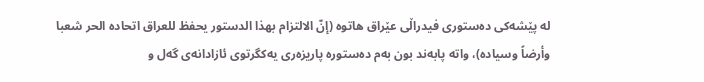له‌ پێشه‌كى ده‌ستورى فیدراڵى عێراق هاتوه‌ (إنّ الالتزام بهذا الدستور یحفظ للعراق اتحاده الحر شعبا وأرضاً وسیاده‌)، واته‌ پابه‌ند بون به‌م ده‌ستوره‌ پاریزه‌رى یه‌كگرتوى ئازادانه‌ى گه‌ل و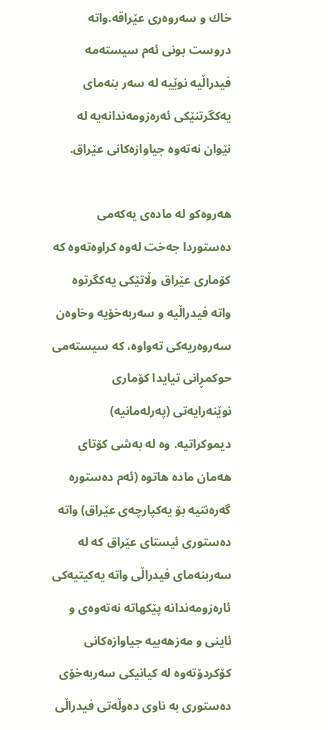خاك و سه‌روه‌رى عێراقه‌.واته‌ دروست بونى ئه‌م سیسته‌مه‌ فیدراڵیه‌ نوێیه‌ له‌ سه‌ر بنه‌ماى یه‌كگرتنێكى ئه‌ره‌زومه‌ندانه‌یه‌ له‌ نێوان نه‌ته‌وه‌ جیاوازه‌كانى عێراق.

هه‌روه‌كو له‌ ماده‌ى یه‌كه‌مى ده‌ستوردا جه‌خت له‌وه‌ كراوه‌ته‌وه‌ كه‌ كۆمارى عێراق وڵاتێكى یه‌كگرتوه‌ واته‌ فیدراڵیه‌ و سه‌ربه‌خۆیه‌ وخاوه‌ن سه‌روه‌ریه‌كى ته‌واوه‌، كه‌ سیسته‌مى حوكمڕانى تیایدا كۆمارى نوێنه‌رایه‌تى (په‌رله‌مانیه‌) دیموكراتیه‌. وه‌ له‌ به‌شى كۆتاى هه‌مان ماده‌ هاتوه‌ (ئه‌م ده‌ستوره‌ گه‌ره‌نتیه‌ بۆ یه‌كپارچه‌ى عێراق) واته‌ ده‌ستورى ئیستاى عێراق كه‌ له‌ سه‌ربنه‌ماى فیدراڵى واته‌ یه‌كیتیه‌كى ئاره‌زومه‌ندانه‌ پێكهاته‌ نه‌ته‌وه‌ى و ئاینى و مه‌زهه‌بیه‌ جیاوازه‌كانى كۆكردۆته‌وه‌ له‌ كیانیكى سه‌ربه‌خۆى ده‌ستورى به‌ ناوى ده‌وڵه‌تى فیدراڵى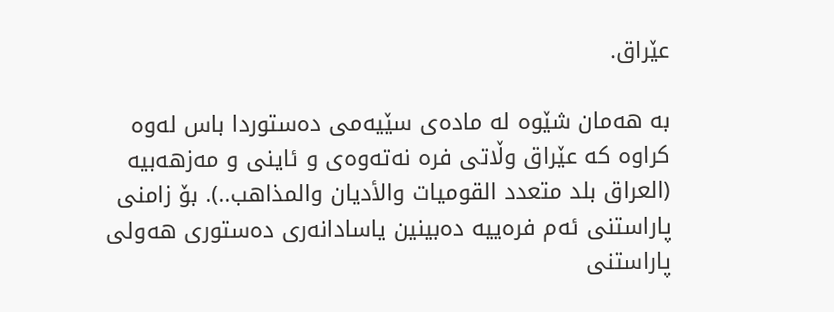عێراق.

به‌ هه‌مان شێوه‌ له‌ ماده‌ى سێیه‌مى ده‌ستوردا باس له‌وه‌ كراوه‌ كه‌ عێراق وڵاتى فره‌ نه‌ته‌وه‌ى و ئاینى و مه‌زهه‌بیه‌ (العراق بلد متعدد القومیات والأدیان والمذاهب..). بۆ زامنى پاراستنى ئه‌م فره‌ییه‌ ده‌بینین یاسادانه‌رى ده‌ستورى هه‌ولى پاراستنى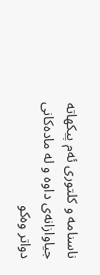ناسنامه‌ و كلتورى ئه‌م پیكهاته‌ جیاوازانه‌ى داوه‌ و له‌ ماده‌كانى دواتر وه‌كو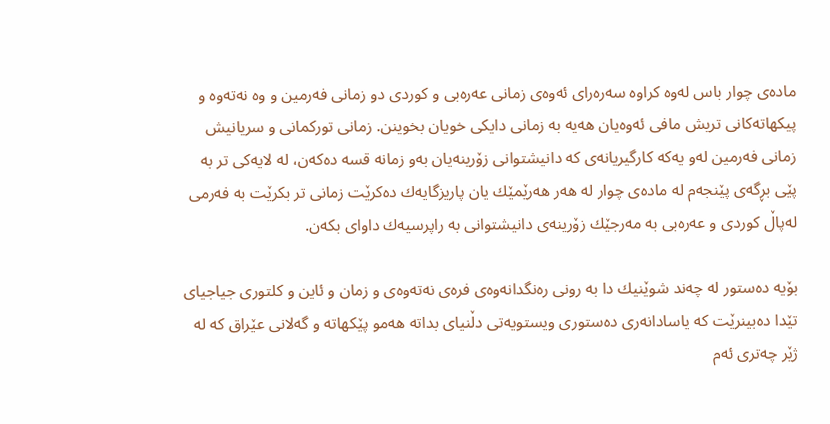ماده‌ى چوار باس له‌وه‌ كراوه‌ سه‌ره‌راى ئه‌وه‌ى زمانى عه‌ره‌بى و كوردی دو زمانى فه‌رمین و وه‌ نه‌ته‌وه‌ و پیكهاته‌كانى تریش مافى ئه‌وه‌یان هه‌یه‌ به‌ زمانى دایكى خویان بخوینن. زمانى توركمانى و سریانیش زمانى فه‌رمین له‌و یه‌كه‌ كارگیریانه‌ى كه‌ دانیشتوانى زۆرینه‌یان به‌و زمانه‌ قسه‌ ده‌كه‌ن، له‌ لایه‌كى تر به‌ پێی بڕگه‌ى پێنجه‌م له‌ ماده‌ى چوار له‌ هه‌ر هه‌رێمێك یان پاریزگایه‌ك ده‌كرێت زمانى تر بكرێت به‌ فه‌رمى له‌پاڵ كوردى و عه‌ره‌بى به‌ مه‌رجێك زۆرینه‌ى دانیشتوانى به‌ راپرسیه‌ك داواى بكه‌ن.

بۆیه‌ ده‌ستور له‌ چه‌ند شوێنیك دا به‌ رونى ره‌نگدانه‌وه‌ى فره‌ى نه‌ته‌وه‌ى و زمان و ئاین و كلتورى جیاجیاى تێدا ده‌بینرێت كه‌ یاسادانه‌رى ده‌ستورى ویستویه‌تى دڵنیاى بداته‌ هه‌مو پێكهاته‌ و گه‌لانى عێراق كه‌ له‌ ژێر چه‌ترى ئه‌م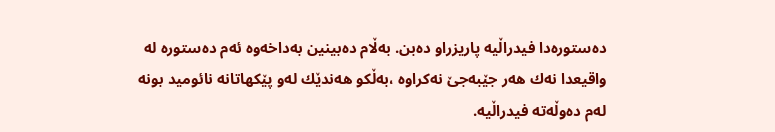ده‌ستوره‌دا فیدراڵیه‌ پاریزراو ده‌بن. به‌ڵام ده‌بینین به‌داخه‌وه‌ ئه‌م ده‌ستوره‌ له‌ واقیعدا نه‌ك هه‌ر جێبه‌جێ نه‌كراوه‌ ،به‌ڵكو هه‌ندێك له‌و پێكهاتانه‌ نائومید بونه‌ له‌م ده‌وڵه‌ته‌ فیدراڵیه‌.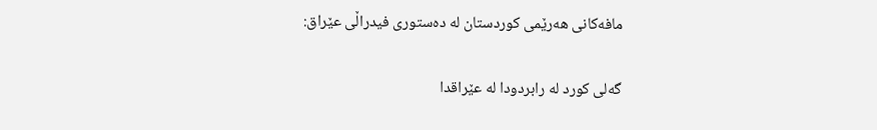مافه‌كانى هه‌رێمى كوردستان له‌ ده‌ستورى فیدراڵى عێراق:

گه‌لى كورد له‌ رابردودا له‌ عێراقدا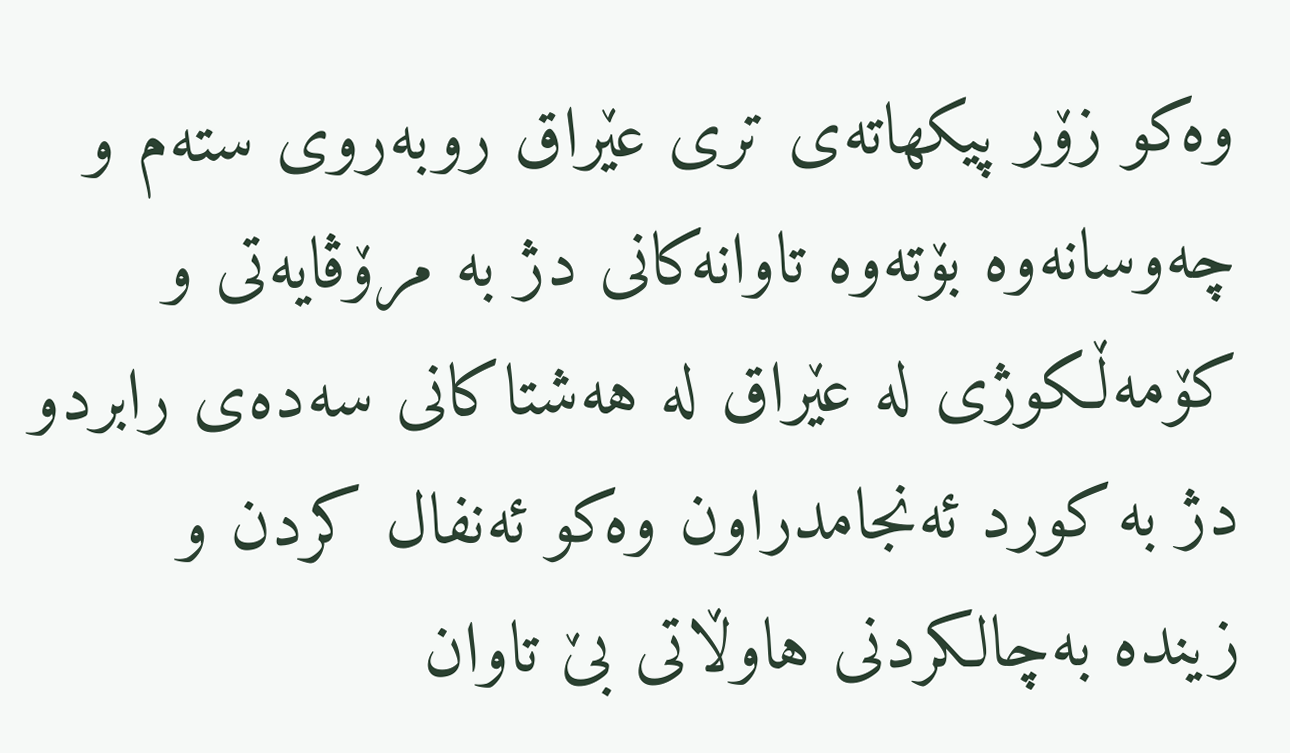وه‌كو زۆر پیكهاته‌ى ترى عێراق روبه‌روى سته‌م و چه‌وسانه‌وه‌ بۆته‌وه‌ تاوانه‌كانى دژ به‌ مرۆڤایه‌تى و كۆمه‌ڵكوژى له‌ عێراق له‌ هه‌شتاكانى سه‌ده‌ى رابردو دژ به‌ كورد ئه‌نجامدراون وه‌كو ئه‌نفال كردن و زینده‌ به‌چالكردنى هاوڵاتى بێ تاوان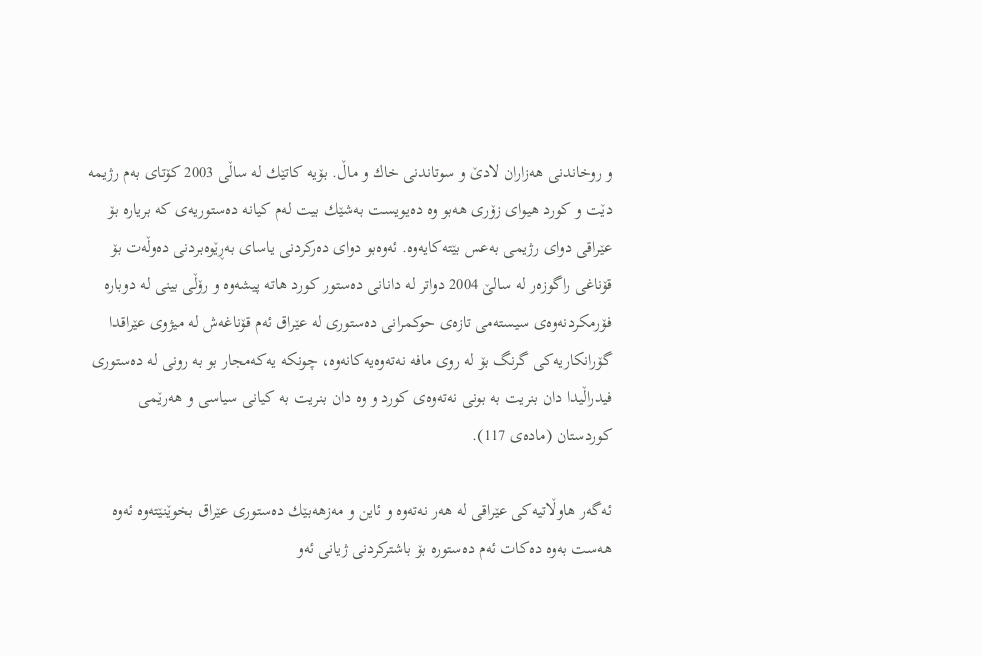و روخاندنى هه‌زاران لادێ و سوتاندنى خاك و ماڵ. بۆیه‌ كاتێك له‌ ساڵى 2003 كۆتاى به‌م رژیمه‌ دێت و كورد هیواى زۆرى هه‌بو وه‌ ده‌یویست به‌شێك بیت له‌م كیانه‌ ده‌ستوریه‌ى كه‌ بریاره‌ بۆ عێراقى دواى رژیمى به‌عس بێته‌كایه‌وه‌. ئه‌وه‌بو دواى ده‌ركردنى یاساى به‌ڕێوه‌بردنى ده‌وڵه‌ت بۆ قۆناغى راگوزه‌ر له‌ سالێ 2004 دواتر له‌ دانانى ده‌ستور كورد هاته‌ پیشه‌وه‌ و رۆڵى بینى له‌ دوباره‌ فۆرمكردنه‌وه‌ى سیسته‌مى تازه‌ى حوكمرانى ده‌ستورى له‌ عێراق ئه‌م قۆناغه‌ش له‌ میژوى عێراقدا گۆرانكاریه‌كى گرنگ بۆ له‌ روى مافه‌ نه‌ته‌وه‌یه‌كانه‌وه‌، چونكه‌ یه‌كه‌مجار بو به‌ رونى له‌ ده‌ستورى فیدراڵیدا دان بنریت به‌ بونى نه‌ته‌وه‌ى كورد و وه‌ دان بنریت به‌ كیانى سیاسى و هه‌رێمى كوردستان (ماده‌ى 117).

ئه‌گه‌ر هاوڵاتیه‌كى عێراقى له‌ هه‌ر نه‌ته‌وه‌ و ئاین و مه‌زهه‌بێك ده‌ستورى عێراق بخوێنێته‌وه‌ ئه‌وه‌ هه‌ست به‌وه‌ ده‌كات ئه‌م ده‌ستوره‌ بۆ باشتركردنى ژیانى ئه‌و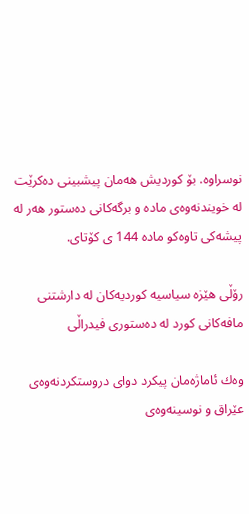نوسراوه‌. بۆ كوردیش هه‌مان پیشبینى ده‌كرێت له‌ خویندنه‌وه‌ى ماده‌ و برگه‌كانى ده‌ستور هه‌ر له‌ پیشه‌كى تاوه‌كو ماده‌ 144 ى كۆتاى.

رۆڵى هێزه‌ سیاسیه‌ كوردیه‌كان له‌ دارشتنى مافه‌كانى كورد له‌ ده‌ستورى فیدراڵى

وه‌ك ئاماژه‌مان پیكرد دواى دروستكردنه‌وه‌ى عێراق و نوسینه‌وه‌ى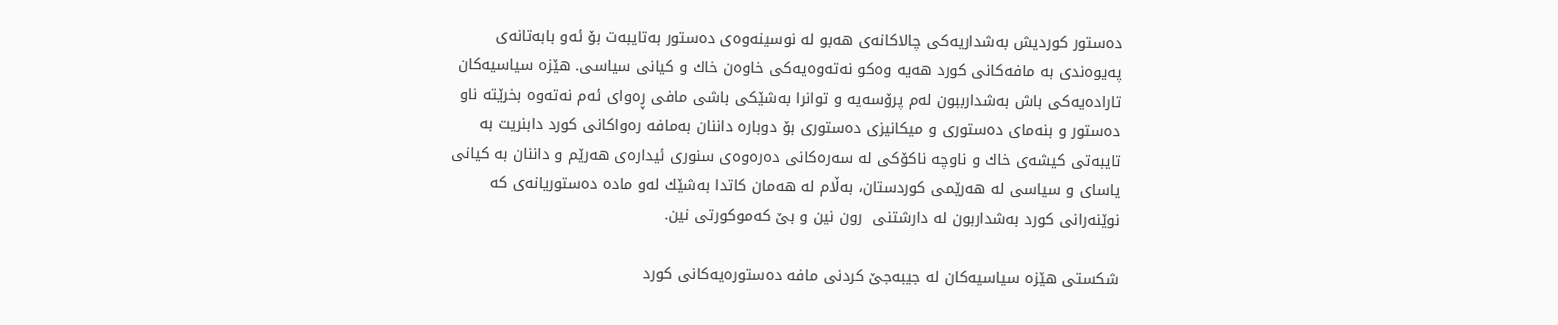ده‌ستور كوردیش به‌شداریه‌كى چالاكانه‌ى هه‌بو له‌ نوسینه‌وه‌ى ده‌ستور به‌تایبه‌ت بۆ ئه‌و بابه‌تانه‌ى په‌یوه‌ندى به‌ مافه‌كانى كورد هه‌یه‌ وه‌كو نه‌ته‌وه‌یه‌كى خاوه‌ن خاك و كیانى سیاسی. هێزه‌ سیاسیه‌كان تاراده‌یه‌كى باش به‌شدارببون له‌م پرۆسه‌یه‌ و توانرا به‌شێكى باشى مافى ڕه‌واى ئه‌م نه‌ته‌وه‌ بخرێته‌ ناو ده‌ستور و بنه‌ماى ده‌ستورى و میكانیزى ده‌ستورى بۆ دوباره‌ داننان به‌مافه‌ ره‌واكانى كورد دابنریت به‌ تایبه‌تى كیشه‌ى خاك و ناوچه‌ ناكۆكى له‌ سه‌ره‌كانى ده‌ره‌وه‌ى سنورى ئیداره‌ى هه‌رێم و داننان به‌ كیانى یاسای و سیاسی له‌ هه‌رێمى كوردستان، به‌ڵام له‌ هه‌مان كاتدا به‌شێك له‌و ماده‌ ده‌ستوریانه‌ى كه‌ نوێنه‌رانى كورد به‌شداربون له‌ دارشتنى  رون نین و بێ كه‌موكورتى نین.

شكستى هێزه‌ سیاسیه‌كان له‌ جیبه‌جێ كردنى مافه‌ ده‌ستوره‌یه‌كانى كورد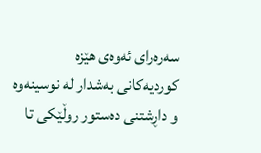سه‌ره‌راى ئه‌وه‌ى هێزه‌ كوردیه‌كانى به‌شدار له‌ نوسینه‌وه‌ و داڕشتنى ده‌ستور روڵێكى تا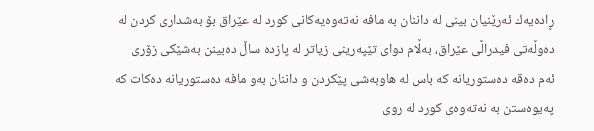ڕاده‌یه‌ك ئه‌رێنیان بینى له‌ داننان به‌ مافه‌ نه‌ته‌وه‌یه‌كانى كورد له‌ عێراق بۆ به‌شدارى كردن له‌ ده‌وڵه‌تى فیدراڵى عێراق، به‌ڵام دواى تێپه‌رینى زیاتر له‌ پازده‌ ساڵ ده‌بینن به‌شێكى زۆرى ئه‌م ده‌قه‌ ده‌ستوریانه‌ كه‌ باس له‌ هاوبه‌شى پێكردن و داننان به‌و مافه‌ ده‌ستوریانه‌ ده‌كات كه‌ په‌یوه‌ستن به‌ نه‌ته‌وه‌ى كورد له‌ روى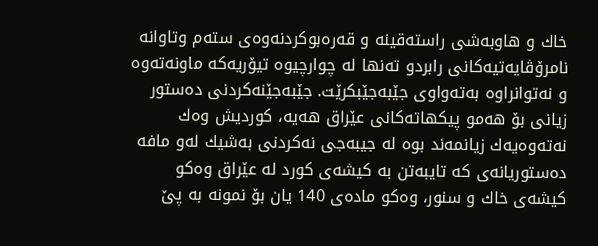خاك و هاوبه‌شى راسته‌قینه‌ و قه‌ره‌بوكردنه‌وه‌ى سته‌م وتاوانه‌ نامرۆڤایه‌تیه‌كانى رابردو ته‌نها له‌ چوارچیوه‌ تیۆریه‌كه‌ ماونه‌ته‌وه‌ و نه‌توانراوه‌ به‌ته‌واوى جێبه‌جێبكرێت. جێبه‌جێنه‌كردنى ده‌ستور زیانى بۆ هه‌مو پیكهاته‌كانى عێراق هه‌یه‌، كوردیش وه‌ك نه‌ته‌وه‌یه‌ك زیانمه‌ند بوه‌ له‌ جیبه‌جی نه‌كردنى به‌شیك له‌و مافه‌ ده‌ستوریانه‌ى كه‌ تایبه‌تن به‌ كیشه‌ى كورد له‌ عێراق وه‌كو كیشه‌ى خاك و سنور، وه‌كو ماده‌ى 140 یان بۆ نمونه‌ به‌ پێ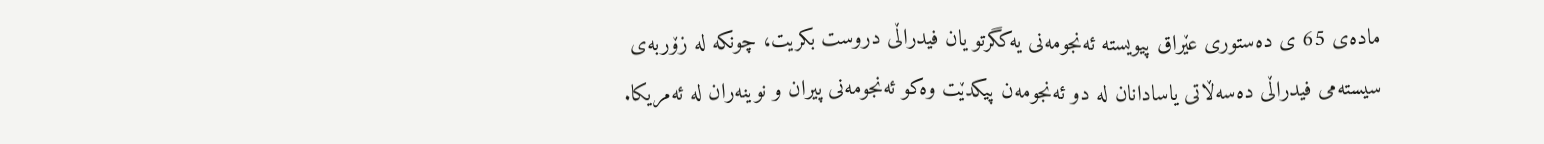ماده‌ى 65 ى ده‌ستورى عێراق پیویسته‌ ئه‌نجومه‌نى یه‌كگرتو یان فیدراڵى دروست بكریت، چونكه‌ له‌ زۆربه‌ى سیسته‌مى فیدراڵى ده‌سه‌ڵاتى یاسادانان له‌ دو ئه‌نجومه‌ن پیكدێت وه‌كو ئه‌نجومه‌نى پیران و نوینه‌ران له‌ ئه‌مریكا.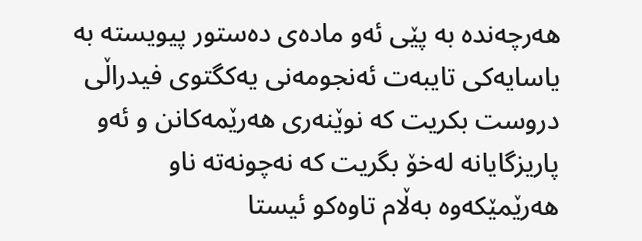هه‌رچه‌نده‌ به‌ پێى ئه‌و ماده‌ى ده‌ستور پیویسته‌ به‌ یاسایه‌كى تایبه‌ت ئه‌نجومه‌نى یه‌كگتوى فیدراڵى دروست بكریت كه‌ نوێنه‌رى هه‌رێمه‌كانن و ئه‌و پاریزگایانه‌ له‌خۆ بگریت كه‌ نه‌چونه‌ته‌ ناو هه‌رێمێكه‌وه‌ به‌ڵام تاوه‌كو ئیستا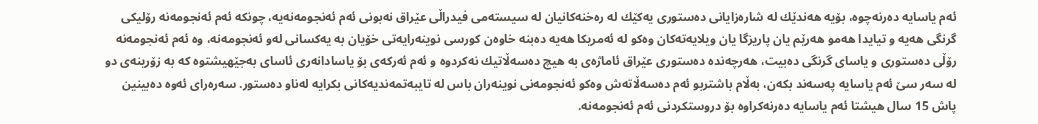ئه‌م یاسایه‌ ده‌رنه‌چوه‌، بۆیه‌ هه‌ندێك له‌ شاره‌زایانى ده‌ستورى یه‌كێك له‌ ره‌خنه‌كانیان له‌ سیسته‌مى فیدراڵى عێراق نه‌بونى ئه‌م ئه‌نجومه‌نه‌یه‌، چونكه‌ ئه‌م ئه‌نجومه‌نه‌ رۆلیكى گرنگى هه‌یه‌ و تیایدا هه‌مو هه‌رێم یان پاریزگا یان ویلایه‌ته‌كان وه‌كو له‌ ئه‌مریكا هه‌یه‌ ده‌بنه‌ خاوه‌ن كورسی نوینه‌رایه‌تى خۆیان به‌ یه‌كسانى له‌و ئه‌نجومه‌نه‌، وه‌ ئه‌م ئه‌نجومه‌نه‌ رۆڵى ده‌ستورى و یاساى گرنگى ده‌بیت، هه‌رچه‌نده‌ ده‌ستورى عێراق ئاماژه‌ى به‌ هیچ ده‌سه‌ڵاتیك نه‌كردوه‌ و ئه‌م ئه‌ركه‌ى بۆ یاسادانه‌رى ئاسای به‌جێهیشتوه‌ كه‌ به‌ زۆرینه‌ى دو له‌ سه‌ر سێ ئه‌م یاسایه‌ په‌سه‌ند بكه‌ن، به‌ڵام باشتربو ئه‌م ده‌سه‌ڵاته‌ش وه‌كو ئه‌نجومه‌نى نوینه‌ران باس له‌ تایبه‌تمه‌ندیه‌كانى بكرایه‌ له‌ناو ده‌ستور. سه‌ره‌راى ئه‌وه‌ ده‌بینین پاش 15 سال هیشتا ئه‌م یاسایه‌ ده‌رنه‌كراوه‌ بۆ دروستكردنى ئه‌م ئه‌نجومه‌نه‌.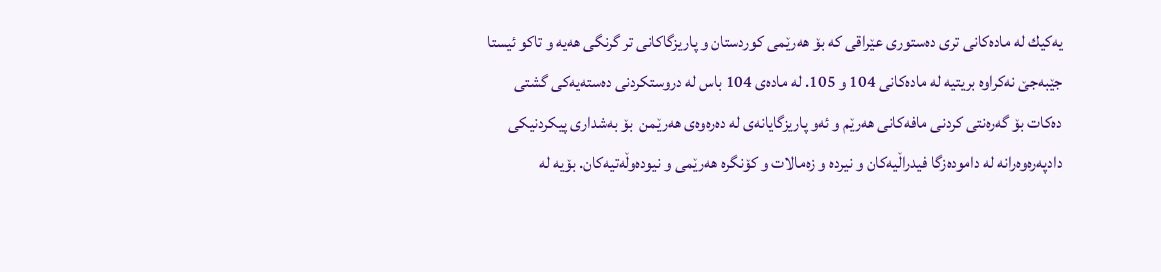یه‌كیك له‌ ماده‌كانى ترى ده‌ستورى عێراقى كه‌ بۆ هه‌رێمى كوردستان و پاریزگاكانى تر گرنگى هه‌یه‌ و تاكو ئیستا جێبه‌جێ نه‌كراوه‌ بریتیه‌ له‌ ماده‌كانى 104 و 105. له‌ ماده‌ى 104 باس له‌ دروستكردنى ده‌سته‌یه‌كى گشتى ده‌كات بۆ گه‌ره‌نتى كردنى مافه‌كانى هه‌رێم و ئه‌و پاریزگایانه‌ى له‌ ده‌ره‌وه‌ى هه‌رێمن  بۆ به‌شداری پیكردنیكى دادپه‌ره‌وه‌رانه‌ له‌ داموده‌زگا فیدراڵیه‌كان و نیرده‌ و زه‌مالات و كۆنگره‌ هه‌رێمى و نیوده‌وڵه‌تیه‌كان. بۆیه‌ له‌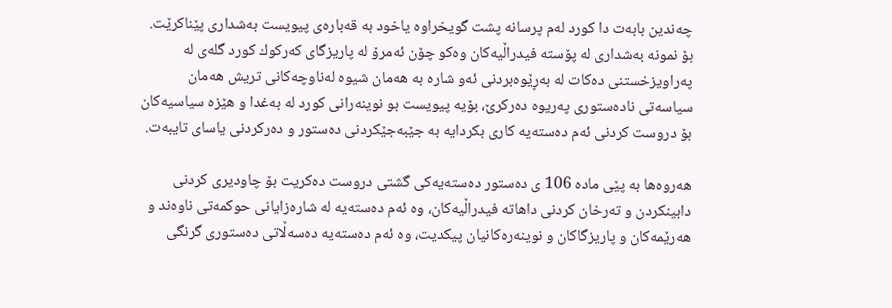چه‌ندین بابه‌ت دا كورد له‌م پرسانه‌ پشت گویخراوه‌ یاخود به‌ قه‌باره‌ى پیویست به‌شدارى پێناكرێت. بۆ نمونه‌ به‌شدارى له‌ پۆسته‌ فیدراڵیه‌كان وه‌كو چۆن ئه‌مرۆ له‌ پاریزگاى كه‌ركوك كورد گله‌ى له‌ په‌راویزخستنى ده‌كات له‌ به‌ڕێوه‌بردنى ئه‌و شاره‌ به‌ هه‌مان شیوه‌ له‌ناوچه‌كانى تریش هه‌مان سیاسه‌تى ناده‌ستورى په‌ریوه‌ ده‌ركرێ، بۆیه‌ پیویست بو نوینه‌رانى كورد له‌ به‌غدا و هێزه‌ سیاسیه‌كان بۆ دروست كردنى ئه‌م ده‌سته‌یه‌ كارى بكردایه‌ به‌ جێبه‌جێكردنى ده‌ستور و ده‌ركردنى یاساى تایبه‌ت.

هه‌روه‌ها به‌ پێى ماده‌ 106 ى ده‌ستور ده‌سته‌یه‌كى گشتى دروست ده‌كریت بۆ چاودیرى كردنى دابینكردن و ته‌رخان كردنى داهاته‌ فیدراڵیه‌كان، وه‌ ئه‌م ده‌سته‌یه‌ له‌ شاره‌زایانى حوكمه‌تى ناوه‌ند و هه‌رێمه‌كان و پاریزگاكان و نوینه‌ره‌كانیان پیكدیت، وه‌ ئه‌م ده‌سته‌یه‌ ده‌سه‌ڵاتى ده‌ستورى گرنگى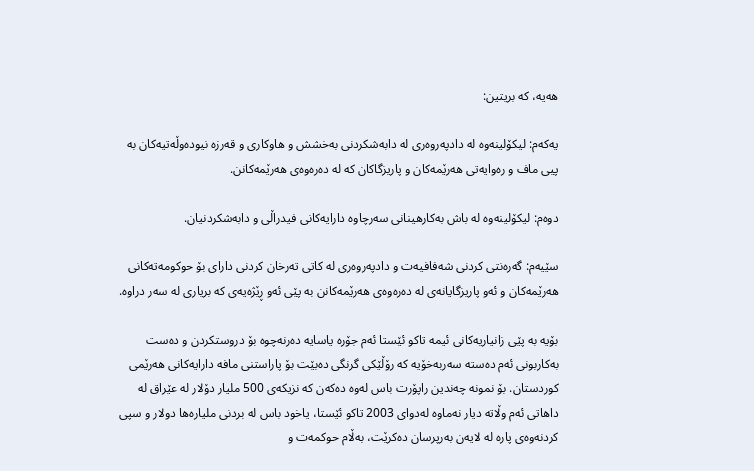هه‌یه‌، كه‌ بریتین:

یه‌كه‌م: لیكۆلینه‌وه‌ له‌ دادپه‌روه‌رى له‌ دابه‌شكردنى به‌خشش و هاوكارى و قه‌رزه‌ نیوده‌وڵه‌تیه‌كان به‌ پیى ماف و ره‌وایه‌تى هه‌رێمه‌كان و پاریزگاكان كه‌ له‌ ده‌ره‌وه‌ى هه‌رێمه‌كانن.

دوه‌م: لیكۆلینه‌وه‌ له‌ باش به‌كارهینانى سه‌رچاوه‌ دارایه‌كانى فیدراڵى و دابه‌شكردنیان.

سێیه‌م: گه‌ره‌نتى كردنى شه‌فافیه‌ت و دادپه‌روه‌رى له‌ كاتى ته‌رخان كردنى داراى بۆ حوكومه‌ته‌كانى هه‌رێمه‌كان و ئه‌و پاریزگایانه‌ى له‌ ده‌ره‌وه‌ى هه‌رێمه‌كانن به‌ پێى ئه‌و ڕێژه‌یه‌ى كه‌ بریارى له‌ سه‌ر دراوه‌.

بۆیه‌ به‌ پێى زانیاریه‌كانى ئیمه‌ تاكو ئێستا ئه‌م جۆره‌ یاسایه‌ ده‌رنه‌چوه‌ بۆ دروستكردن و ده‌ست به‌كاربونى ئه‌م ده‌سته‌ سه‌ربه‌خۆیه‌ كه‌ رۆڵێكى گرنگى ده‌بێت بۆ پاراستنى مافه‌ دارایه‌كانى هه‌رێمى كوردستان. بۆ نمونه‌ چه‌ندین راپۆرت باس له‌وه‌ ده‌كه‌ن كه‌ نزیكه‌ى 500 ملیار دۆلار له‌ عێراق له‌ داهاتى ئه‌م وڵاته‌ دیار نه‌ماوه‌ له‌دواى 2003 تاكو ئێستا، یاخود باس له‌ بردنى ملیاره‌ها دولار و سپى كردنه‌وه‌ى پاره‌ له‌ لایه‌ن به‌رپرسان ده‌كرێت، به‌ڵام حوكمه‌ت و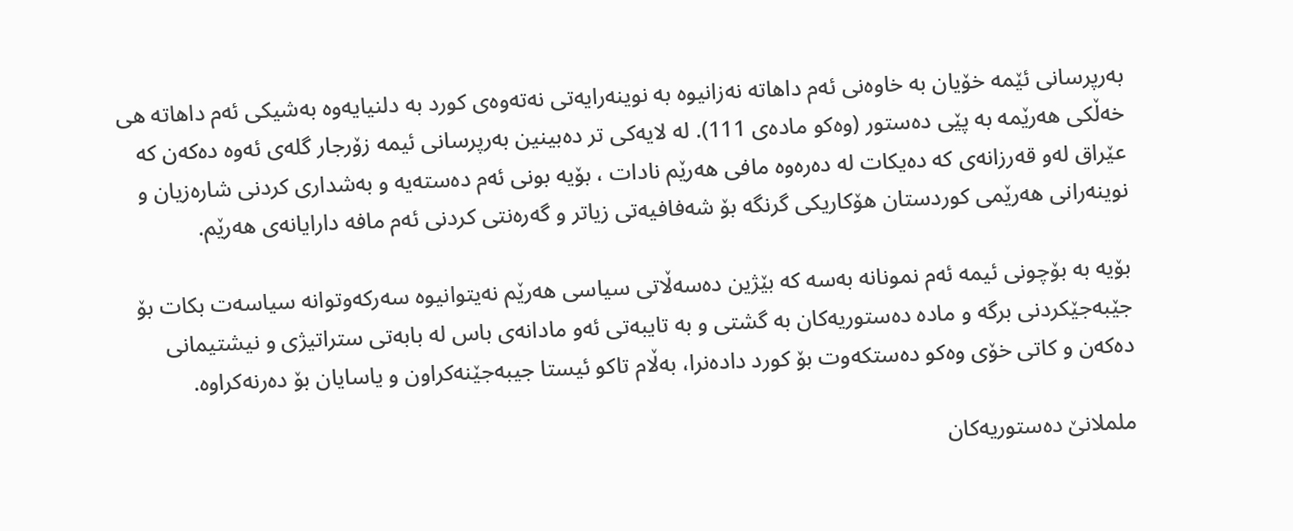به‌رپرسانى ئێمه‌ خۆیان به‌ خاوه‌نى ئه‌م داهاته‌ نه‌زانیوه‌ به‌ نوینه‌رایه‌تى نه‌ته‌وه‌ى كورد به‌ دلنیایه‌وه‌ به‌شیكى ئه‌م داهاته‌ هى خه‌ڵكى هه‌رێمه‌ به‌ پێى ده‌ستور (وه‌كو ماده‌ى 111). له‌ لایه‌كى تر ده‌بینین به‌رپرسانى ئیمه‌ زۆرجار گله‌ى ئه‌وه‌ ده‌كه‌ن كه‌ عێراق له‌و قه‌رزانه‌ى كه‌ ده‌یكات له‌ ده‌ره‌وه‌ مافى هه‌رێم نادات ، بۆیه‌ بونى ئه‌م ده‌سته‌یه‌ و به‌شداری كردنى شاره‌زیان و نوینه‌رانى هه‌رێمى كوردستان هۆكاریكى گرنگه‌ بۆ شه‌فافیه‌تى زیاتر و گه‌ره‌نتى كردنى ئه‌م مافه‌ دارایانه‌ى هه‌رێم.

بۆیه‌ به‌ بۆچونى ئیمه‌ ئه‌م نمونانه‌ به‌سه‌ كه‌ بێژین ده‌سه‌ڵاتى سیاسی هه‌رێم نه‌یتوانیوه‌ سه‌ركه‌وتوانه‌ سیاسه‌ت بكات بۆ جێبه‌جێكردنى برگه‌ و ماده‌ ده‌ستوریه‌كان به‌ گشتى و به‌ تایبه‌تى ئه‌و مادانه‌ى باس له‌ بابه‌تى ستراتیژی و نیشتیمانى ده‌كه‌ن و كاتى خۆى وه‌كو ده‌ستكه‌وت بۆ كورد داده‌نرا، به‌ڵام تاكو ئیستا جیبه‌جێنه‌كراون و یاسایان بۆ ده‌رنه‌كراوه‌.

ململانێ ده‌ستوریه‌كان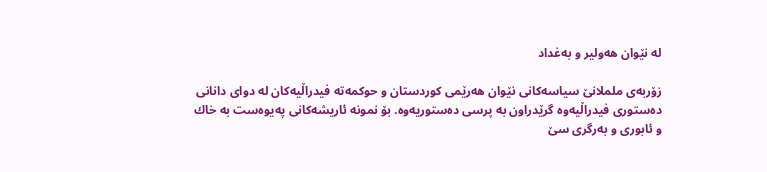له‌ نێوان هه‌ولیر و به‌غداد

زۆربه‌ى ململانێ سیاسه‌كانى نێوان هه‌رێمى كوردستان و حوكمه‌ته‌ فیدراڵیه‌كان له‌ دواى دانانى ده‌ستورى فیدراڵیه‌وه‌ گرێدراون به‌ پرسی ده‌ستوریه‌وه‌. بۆ نمونه‌ ئاریشه‌كانى په‌یوه‌ست به‌ خاك و ئابورى و به‌رگرى سێ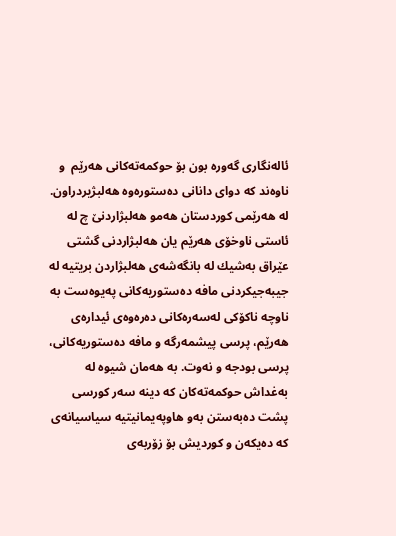ئاله‌نگارى گه‌وره‌ بون بۆ حوكمه‌ته‌كانى هه‌رێم  و ناوه‌ند كه‌ دواى دانانى ده‌ستوره‌وه‌ هه‌لبژیردراون. له‌ هه‌رێمى كوردستان هه‌مو هه‌لبژاردنێ چ له‌ ئاستى ناوخۆى هه‌رێم یان هه‌لبژاردنى گشتى عێراق به‌شیك له‌ بانگه‌شه‌ى هه‌لبژاردن بریتیه‌ له‌ جیبه‌جیكردنى مافه‌ ده‌ستوریه‌كانى په‌یوه‌ست به‌ ناوچه‌ ناكۆكى له‌سه‌ره‌كانى ده‌ره‌وه‌ى ئیداره‌ى هه‌رێم، پرسی پیشمه‌رگه‌ و مافه‌ ده‌ستوریه‌كانى، پرسی بودجه‌ و نه‌وت. به‌ هه‌مان شیوه‌ له‌ به‌غداش حوكمه‌ته‌كان كه‌ دینه‌ سه‌ر كورسى پشت ده‌به‌ستن به‌و هاوپه‌یمانیتیه‌ سیاسیانه‌ى كه‌ ده‌یكه‌ن و كوردیش بۆ زۆربه‌ى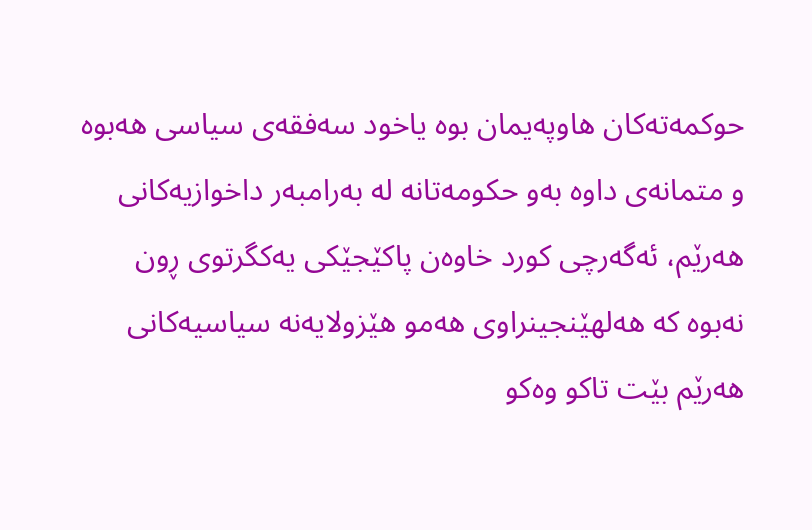حوكمه‌ته‌كان هاوپه‌یمان بوه‌ یاخود سه‌فقه‌ى سیاسى هه‌بوه‌ و متمانه‌ى داوه‌ به‌و حكومه‌تانه‌ له‌ به‌رامبه‌ر داخوازیه‌كانى هه‌رێم، ئه‌گه‌رچى كورد خاوه‌ن پاكێجێكى یه‌كگرتوى ڕون نه‌بوه‌ كه‌ هه‌لهێنجینراوى هه‌مو هێزولایه‌نه‌ سیاسیه‌كانى هه‌رێم بێت تاكو وه‌كو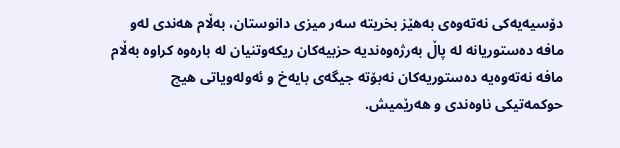دۆسیه‌یه‌كى نه‌ته‌وه‌ى به‌هێز بخریته‌ سه‌ر میزى دانوستان، به‌ڵام هه‌ندى له‌و مافه‌ ده‌ستوریانه‌ له‌ پاڵ به‌رژه‌وه‌ندیه‌ حزبیه‌كان ریكه‌وتنیان له‌ باره‌وه‌ كراوه‌ به‌ڵام مافه‌ نه‌ته‌وه‌یه‌ ده‌ستوریه‌كان نه‌بۆته‌ جیگه‌ى بایه‌خ و ئه‌وله‌ویاتى هیچ حوكمه‌تیكى ناوه‌ندى و هه‌رێمیش.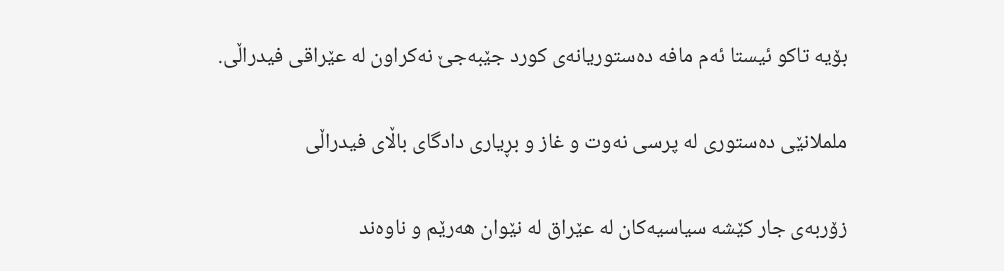بۆیه‌ تاكو ئیستا ئه‌م مافه‌ ده‌ستوریانه‌ى كورد جێبه‌جێ نه‌كراون له‌ عێراقى فیدراڵى.

ململانێى ده‌ستورى له‌ پرسی نه‌وت و غاز و بڕیارى دادگاى باڵاى فیدراڵى

زۆربه‌ى جار كێشه‌ سیاسیه‌كان له‌ عێراق له‌ نێوان هه‌رێم و ناوه‌ند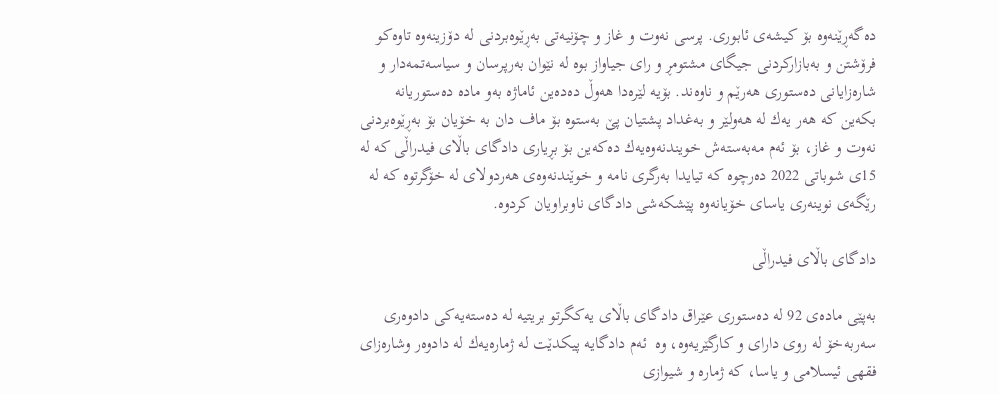ده‌گه‌ڕێنه‌وه‌ بۆ كیشه‌ى ئابورى. پرسى نه‌وت و غاز و چۆنیه‌تى به‌ڕێوه‌بردنى له‌ دۆزینه‌وه‌ تاوه‌كو فرۆشتن و به‌بازاركردنى جیگاى مشتومڕ و راى جیاواز بوه‌ له‌ نێوان به‌رپرسان و سیاسه‌تمه‌دار و شاره‌زایانى ده‌ستورى هه‌رێم و ناوه‌ند. بۆیه‌ لێره‌دا هه‌وڵ ده‌ده‌ین ئاماژه‌ به‌و ماده‌ ده‌ستوریانه‌ بكه‌ین كه‌ هه‌ر یه‌ك له‌ هه‌ولێر و به‌غداد پشتیان پێ به‌ستوه‌ بۆ ماف دان به‌ خۆیان بۆ به‌ڕێوه‌بردنى نه‌وت و غاز، بۆ ئه‌م مه‌به‌سته‌ش خویندنه‌وه‌یه‌ك ده‌كه‌ین بۆ بڕیارى دادگاى باڵاى فیدراڵى كه‌ له‌ 15ى شوباتى 2022 ده‌رچوه‌ كه‌ تیایدا به‌رگرى نامه‌ و خوێندنه‌وه‌ى هه‌ردولاى له‌ خۆگرتوه‌ كه‌ له‌ رێگه‌ى نوینه‌رى یاساى خۆیانه‌وه‌ پێشكه‌شى دادگاى ناوبراویان كردوه‌.

دادگاى باڵاى فیدراڵى

به‌پێى ماده‌ى 92 له‌ ده‌ستورى عێراق دادگاى باڵاى یه‌كگرتو بریتیه‌ له‌ ده‌سته‌یه‌كى دادوه‌رى سه‌ربه‌خۆ له‌ روى داراى و كارگێریه‌وه‌، وه‌  ئه‌م دادگایه‌ پیكدێت له‌ ژماره‌یه‌ك له‌ دادوه‌ر وشاره‌زاى فقهى ئیسلامى و یاسا، كه‌ ژماره‌ و شیوازى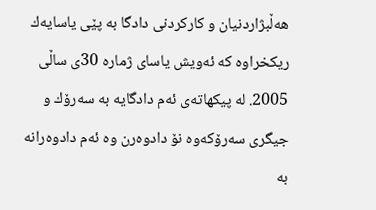هه‌ڵبژاردنیان و كاركردنى دادگا به‌ پێى یاسایه‌ك ریكخراوه‌ كه‌ ئه‌ویش یاساى ژماره‌ 30ى ساڵى 2005. له‌ پیكهاته‌ى ئه‌م دادگایه‌ به‌ سه‌رۆك و جیگرى سه‌رۆكه‌وه‌ نۆ دادوه‌رن وه‌ ئه‌م دادوه‌رانه‌ به‌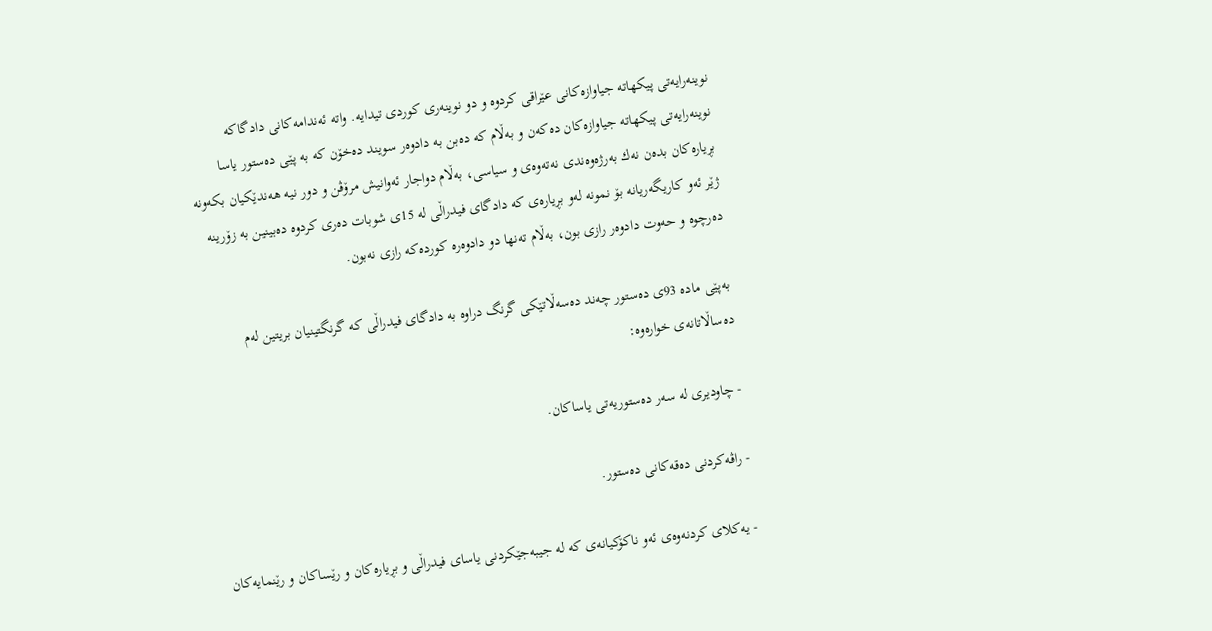نوینه‌رایه‌تى پیكهاته‌ جیاوازه‌كانى عێراقى كردوه‌ و دو نوینه‌رى كوردى تیدایه‌. واته‌ ئه‌ندامه‌كانى دادگاكه‌ نوینه‌رایه‌تى پیكهاته‌ جیاوازه‌كان ده‌كه‌ن و به‌ڵام كه‌ ده‌بن به‌ دادوه‌ر سویند ده‌خۆن كه‌ به‌ پێى ده‌ستور یاسا بڕیاره‌كان بده‌ن نه‌ك به‌رژه‌وه‌ندى نه‌ته‌وه‌ى و سیاسی، به‌ڵام دواجار ئه‌وانیش مرۆڤن و دور نیه‌ هه‌ندێكیان بكه‌ونه‌ ژێر ئه‌و كاریگه‌ریانه‌ بۆ نمونه‌ له‌و بڕیاره‌ى كه‌ دادگاى فیدراڵى له‌ 15ى شوبات ده‌رى كردوه‌ ده‌بینین به‌ زۆرینه‌ ده‌رچوه‌ و حه‌وت دادوه‌ر رازى بون، به‌ڵام ته‌نها دو دادوه‌ره‌ كورده‌كه‌ رازى نه‌بون.

به‌پێى ماده‌ 93ى ده‌ستور چه‌ند ده‌سه‌ڵاتێكى گرنگ دراوه‌ به‌ دادگاى فیدراڵى كه‌ گرنگتینیان بریتین له‌م ده‌ساڵاتانه‌ى خواره‌وه‌:

- چاودیرى له‌ سه‌ر ده‌ستوریه‌تى یاساكان.

- راڤه‌كردنى ده‌قه‌كانى ده‌ستور.

- یه‌كلاى كردنه‌وه‌ى ئه‌و ناكۆكیانه‌ى كه‌ له‌ جیبه‌جێكردنى یاساى فیدراڵى و بڕیاره‌كان و رێساكان و رێنمایه‌كان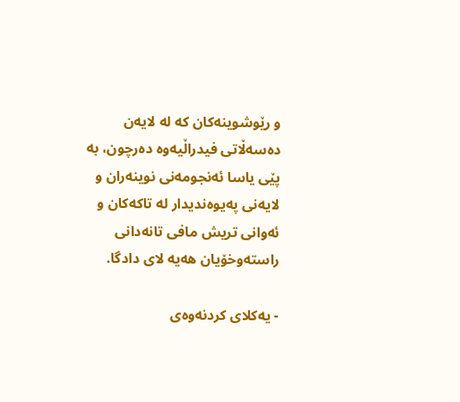و رێوشوینه‌كان كه‌ له‌ لایه‌ن ده‌سه‌ڵاتى فیدراڵیه‌وه‌ ده‌رچون، به‌ پێى یاسا ئه‌نجومه‌نى نوینه‌ران و لایه‌نى په‌یوه‌ندیدار له‌ تاكه‌كان و ئه‌وانى تریش مافى تانه‌دانى راسته‌وخۆیان هه‌یه‌ لاى دادگا.

- یه‌كلاى كردنه‌وه‌ى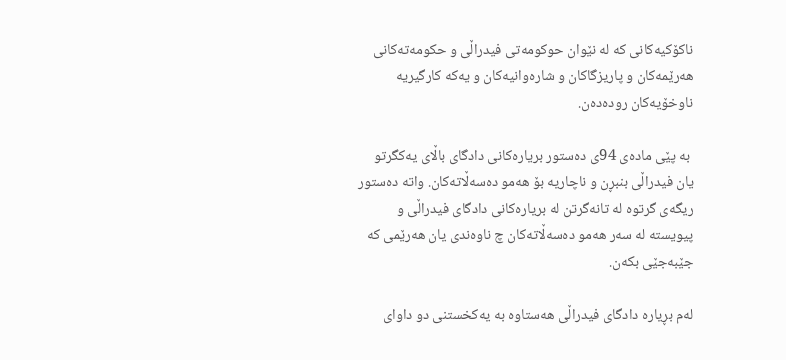ناكۆكیه‌كانى كه‌ له‌ نێوان حوكومه‌تى فیدراڵى و حكومه‌ته‌كانى هه‌رێمه‌كان و پاریزگاكان و شاره‌وانیه‌كان و یه‌كه‌ كارگیریه‌ ناوخۆیه‌كان روده‌ده‌ن.

 به‌ پێى ماده‌ى 94ى ده‌ستور بریاره‌كانى دادگاى باڵاى یه‌كگرتو یان فیدراڵى بنبڕن و ناچاریه‌ بۆ هه‌مو ده‌سه‌ڵاته‌كان. واته‌ ده‌ستور ریگه‌ى گرتوه‌ له‌ تانه‌گرتن له‌ بریاره‌كانى دادگاى فیدراڵى و پیویسته‌ له‌ سه‌ر هه‌مو ده‌سه‌ڵاته‌كان چ ناوه‌ندى یان هه‌رێمى كه‌ جێبه‌جێى بكه‌ن.

له‌م بڕیاره‌ دادگاى فیدراڵى هه‌ستاوه‌ به‌ یه‌كخستنى دو داواى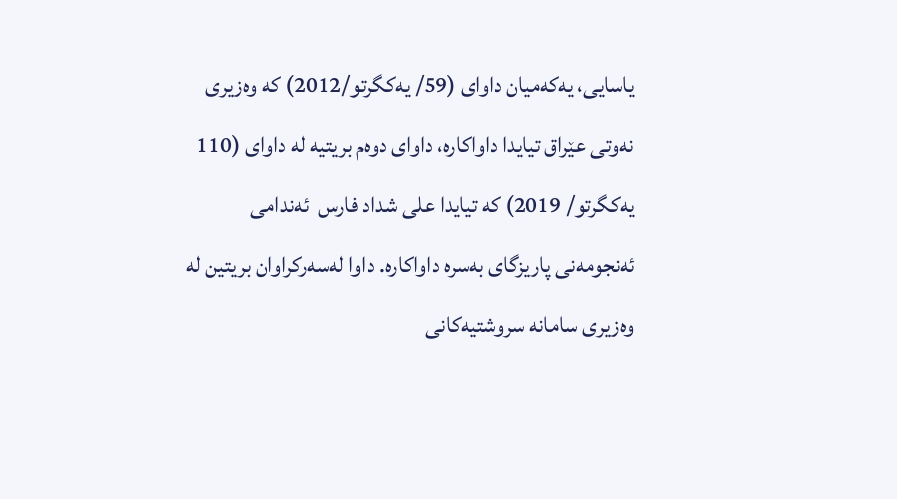یاسایى، یه‌كه‌میان داواى (59/ یه‌كگرتو/2012) كه‌ وه‌زیرى نه‌وتى عێراق تیایدا داواكاره‌، داواى دوه‌م بریتیه‌ له‌ داواى (110 یه‌كگرتو/ 2019) كه‌ تیایدا على شداد فارس  ئه‌ندامى ئه‌نجومه‌نى پاریزگاى به‌سره‌ داواكاره‌. داوا له‌سه‌ركراوان بریتین له‌ وه‌زیرى سامانه‌ سروشتیه‌كانى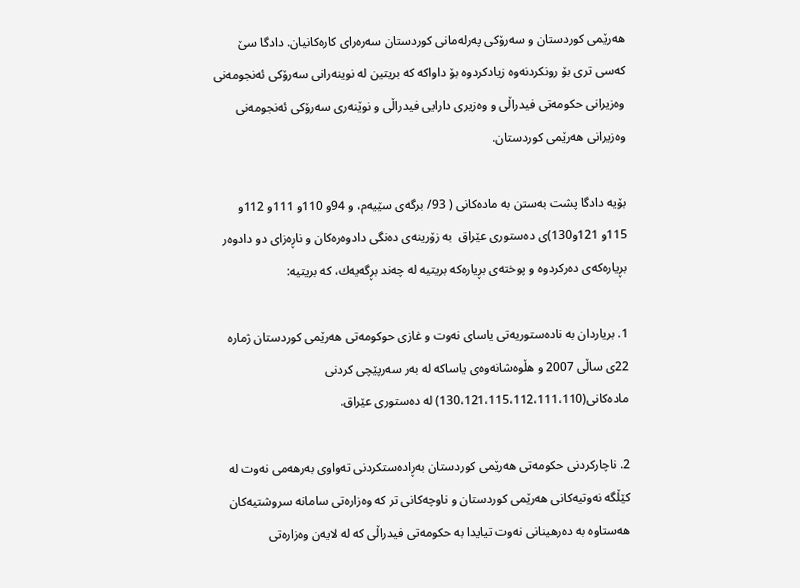هه‌رێمى كوردستان و سه‌رۆكى په‌رله‌مانى كوردستان سه‌ره‌راى كاره‌كانیان. دادگا سێ كه‌سى ترى بۆ رونكردنه‌وه‌ زیادكردوه‌ بۆ داواكه‌ كه‌ بریتین له‌ نوینه‌رانى سه‌رۆكى ئه‌نجومه‌نى وه‌زیرانى حكومه‌تى فیدراڵى و وه‌زیرى دارایى فیدراڵى و نوێنه‌رى سه‌رۆكى ئه‌نجومه‌نى وه‌زیرانى هه‌رێمى كوردستان.

بۆیه‌ دادگا پشت به‌ستن به‌ ماده‌كانى ( 93/ برگه‌ى سێیه‌م، و 94و 110و 111و 112و 115و 121و130)ى ده‌ستورى عێراق  به‌ زۆرینه‌ى ده‌نگى دادوه‌ره‌كان و ناڕه‌زاى دو دادوه‌ر بڕیاره‌كه‌ى ده‌ركردوه‌ و پوخته‌ى بڕیاره‌كه‌ بریتیه‌ له‌ چه‌ند بڕگه‌یه‌ك، كه‌ بریتیه‌:

1. بریاردان به‌ ناده‌ستوریه‌تى یاساى نه‌وت و غازى حوكومه‌تى هه‌رێمى كوردستان ژماره‌ 22ى ساڵى 2007 و هڵوه‌شانه‌وه‌ى یاساكه‌ له‌ به‌ر سه‌رپێچى كردنى ماده‌كانى(130،121،115،112،111،110) له‌ ده‌ستورى عێراق.

2. ناچاركردنى حكومه‌تى هه‌رێمى كوردستان به‌ڕاده‌ستكردنى ته‌واوى به‌رهه‌مى نه‌وت له‌ كێڵگه‌ نه‌وتیه‌كانى هه‌رێمى كوردستان و ناوچه‌كانى تر كه‌ وه‌زاره‌تى سامانه‌ سروشتیه‌كان هه‌ستاوه‌ به‌ ده‌رهینانى نه‌وت تیایدا به‌ حكومه‌تى فیدراڵى كه‌ له‌ لایه‌ن وه‌زاره‌تى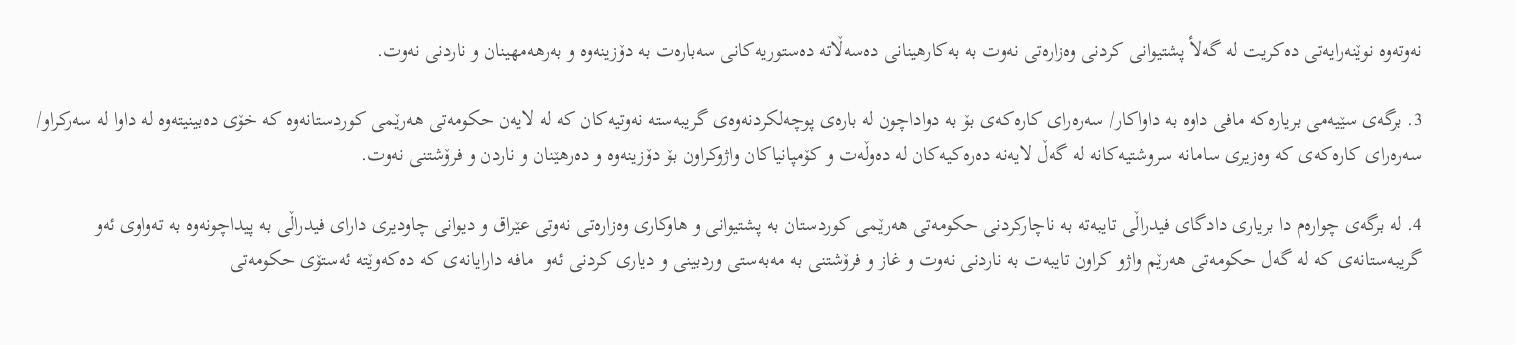نه‌وته‌وه‌ نوێنه‌رایه‌تى ده‌كریت له‌ گه‌لأ پشتیوانى كردنى وه‌زاره‌تى نه‌وت به‌ به‌كارهینانى ده‌سه‌ڵاته‌ ده‌ستوریه‌كانى سه‌باره‌ت به‌ دۆزینه‌وه‌ و به‌رهه‌مهینان و ناردنى نه‌وت.

3. برگه‌ى سێیه‌مى بریاره‌كه‌ مافى داوه‌ به‌ داواكار/ سه‌ره‌راى كاره‌كه‌ى بۆ به‌ دواداچون له‌ باره‌ى پوچه‌لكردنه‌وه‌ى گریبه‌سته‌ نه‌وتیه‌كان كه‌ له‌ لایه‌ن حكومه‌تى هه‌رێمى كوردستانه‌وه‌ كه‌ خۆى ده‌بینیته‌وه‌ له‌ داوا له‌ سه‌ركراو/ سه‌ره‌راى كاره‌كه‌ى كه‌ وه‌زیرى سامانه‌ سروشتیه‌كانه‌ له‌ گه‌ڵ لایه‌نه‌ ده‌ره‌كیه‌كان له‌ ده‌وڵه‌ت و كۆمپانیاكان واژوكراون بۆ دۆزینه‌وه‌ و ده‌رهێنان و ناردن و فرۆشتنى نه‌وت.

4. له‌ برگه‌ى چواره‌م دا بریارى دادگاى فیدراڵى تایبه‌ته‌ به‌ ناچاركردنى حكومه‌تى هه‌رێمى كوردستان به‌ پشتیوانى و هاوكارى وه‌زاره‌تى نه‌وتى عێراق و دیوانى چاودیرى داراى فیدراڵى به‌ پیداچونه‌وه‌ به‌ ته‌واوى ئه‌و گریبه‌ستانه‌ى كه‌ له‌ گه‌ل حكومه‌تى هه‌رێم واژو كراون تایبه‌ت به‌ ناردنى نه‌وت و غاز و فرۆشتنى به‌ مه‌به‌ستى وردبینى و دیارى كردنى ئه‌و  مافه‌ دارایانه‌ى كه‌ ده‌كه‌وێته‌ ئه‌ستۆى حكومه‌تى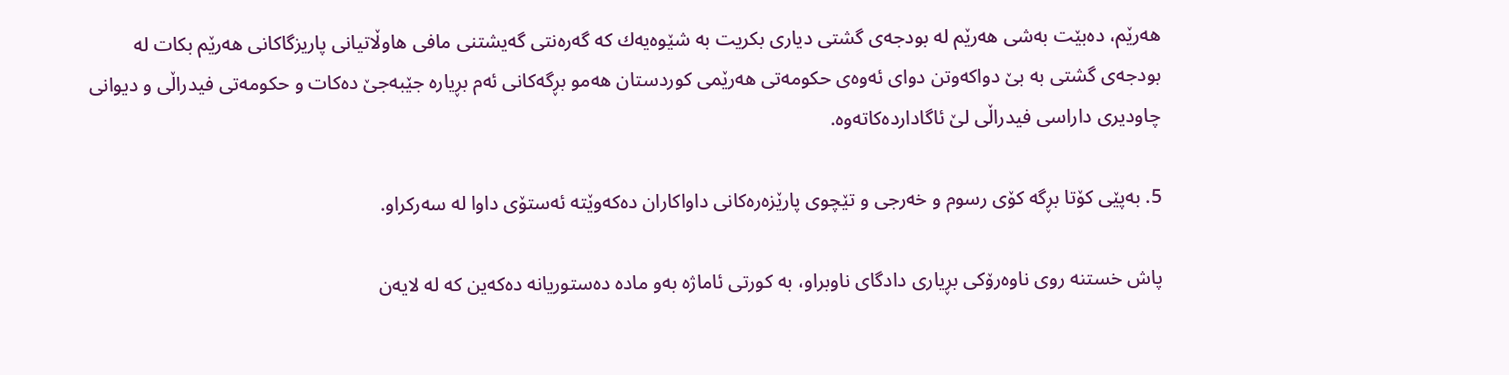هه‌رێم، ده‌بێت به‌شى هه‌رێم له‌ بودجه‌ى گشتى دیارى بكریت به‌ شێوه‌یه‌ك كه‌ گه‌ره‌نتى گه‌یشتنى مافى هاوڵاتیانى پاریزگاكانى هه‌رێم بكات له‌ بودجه‌ى گشتى به‌ بێ دواكه‌وتن دواى ئه‌وه‌ى حكومه‌تى هه‌رێمى كوردستان هه‌مو بڕگه‌كانى ئه‌م بڕیاره‌ جێبه‌جێ ده‌كات و حكومه‌تى فیدراڵى و دیوانى چاودیرى داراسى فیدراڵى لێ ئاگادارده‌كاته‌وه‌.

5. به‌پێى كۆتا بڕگه‌ كۆى رسوم و خه‌رجى و تێچوى پارێزه‌ره‌كانى داواكاران ده‌كه‌وێته‌ ئه‌ستۆى داوا له‌ سه‌ركراو.

پاش خستنه‌ روى ناوه‌رۆكى بڕیارى دادگاى ناوبراو، به‌ كورتى ئاماژه‌ به‌و ماده‌ ده‌ستوریانه‌ ده‌كه‌ین كه‌ له‌ لایه‌ن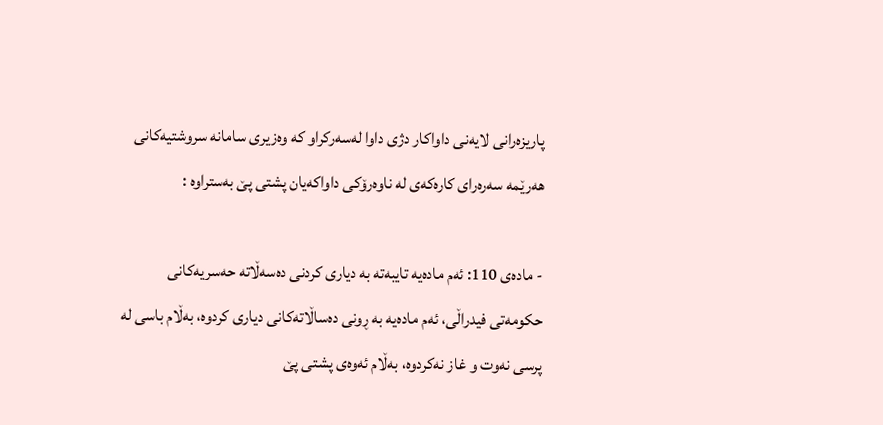پاریزه‌رانى لایه‌نى داواكار دژى داوا له‌سه‌ركراو كه‌ وه‌زیرى سامانه‌ سروشتیه‌كانى هه‌رێمه‌ سه‌ره‌راى كاره‌كه‌ى له‌ ناوه‌رۆكى داواكه‌یان پشتى پێ به‌ستراوه‌ :

- ماده‌ى 110: ئه‌م ماده‌یه‌ تایبه‌ته‌ به‌ دیارى كردنى ده‌سه‌ڵاته‌ حه‌سریه‌كانى حكومه‌تى فیدراڵى، ئه‌م ماده‌یه‌ به‌ ڕونى ده‌ساڵاته‌كانى دیارى كردوه‌، به‌ڵام باسى له‌ پرسى نه‌وت و غاز نه‌كردوه‌، به‌ڵام ئه‌وه‌ى پشتى پێ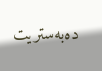ده‌به‌ستریت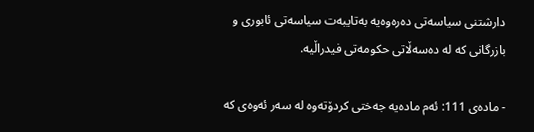دارشتنى سیاسه‌تى ده‌ره‌وه‌یه‌ به‌تایبه‌ت سیاسه‌تى ئابورى و بازرگانى كه‌ له‌ ده‌سه‌ڵاتى حكومه‌تى فیدراڵیه‌.

- ماده‌ى 111: ئه‌م ماده‌یه‌ جه‌ختى كردۆته‌وه‌ له‌ سه‌ر ئه‌وه‌ى كه‌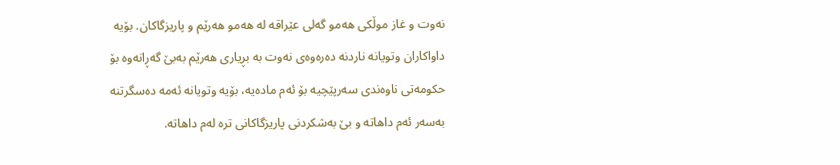نه‌وت و غاز موڵكى هه‌مو گه‌لى عێراقه‌ له‌ هه‌مو هه‌رێم و پاریزگاكان. بۆیه‌ داواكاران وتویانه‌ ناردنه‌ ده‌ره‌وه‌ى نه‌وت به‌ بڕیارى هه‌رێم به‌بێ گه‌ڕانه‌وه‌ بۆ حكومه‌تى ناوه‌ندى سه‌رپێچیه‌ بۆ ئه‌م ماده‌یه‌، بۆیه‌ وتویانه‌ ئه‌مه‌ ده‌سگرتنه‌ به‌سه‌ر ئه‌م داهاته‌ و بێ به‌شكردنى پاریزگاكانى تره‌ له‌م داهاته‌.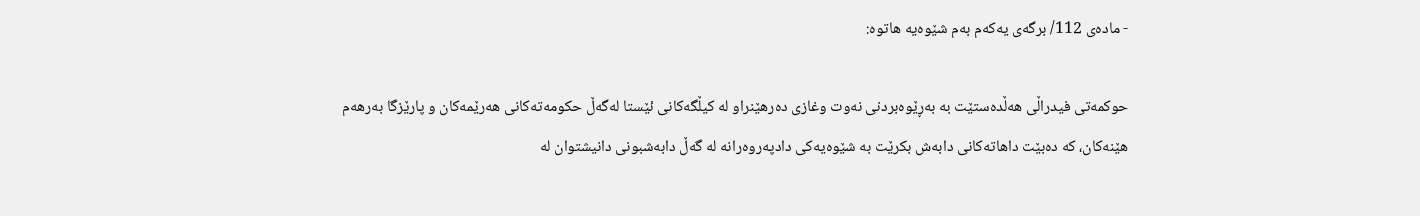- ماده‌ى 112/ برگه‌ى یه‌كه‌م به‌م شێوه‌یه‌ هاتوه‌:

حوكمه‌تى فیدراڵى هه‌ڵده‌ستێت به‌ به‌ڕێوه‌بردنى نه‌وت وغازى ده‌رهێنراو له‌ كیڵگه‌كانى ئێستا له‌گه‌ڵ حكومه‌ته‌كانى هه‌رێمه‌كان و پارێزگا به‌رهه‌م هێنه‌كان، كه‌ ده‌بێت داهاته‌كانى دابه‌ش بكرێت به‌ شێوه‌یه‌كى دادپه‌روه‌رانه‌ له‌ گه‌ڵ دابه‌شبونى دانیشتوان له‌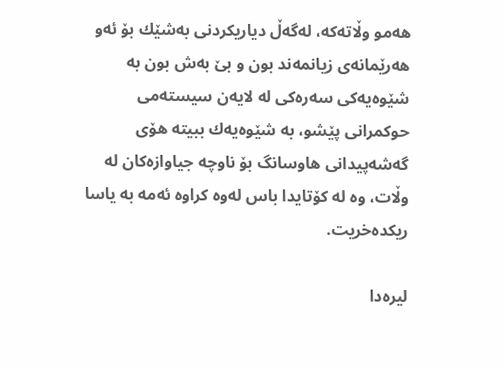هه‌مو وڵاته‌كه‌، له‌گه‌ڵ دیاریكردنى به‌شێك بۆ ئه‌و هه‌رێمانه‌ى زیانمه‌ند بون و بێ به‌ش بون به‌ شێوه‌یه‌كى سه‌ره‌كى له‌ لایه‌ن سیسته‌مى حوكمرانى پێشو، به‌ شێوه‌یه‌ك ببیته‌ هۆى گه‌شه‌پیدانى هاوسانگ بۆ ناوچه‌ جیاوازه‌كان له‌ وڵات، وه‌ له‌ كۆتایدا باس له‌وه‌ كراوه‌ ئه‌مه‌ به‌ یاسا ریكده‌خریت.

لیره‌دا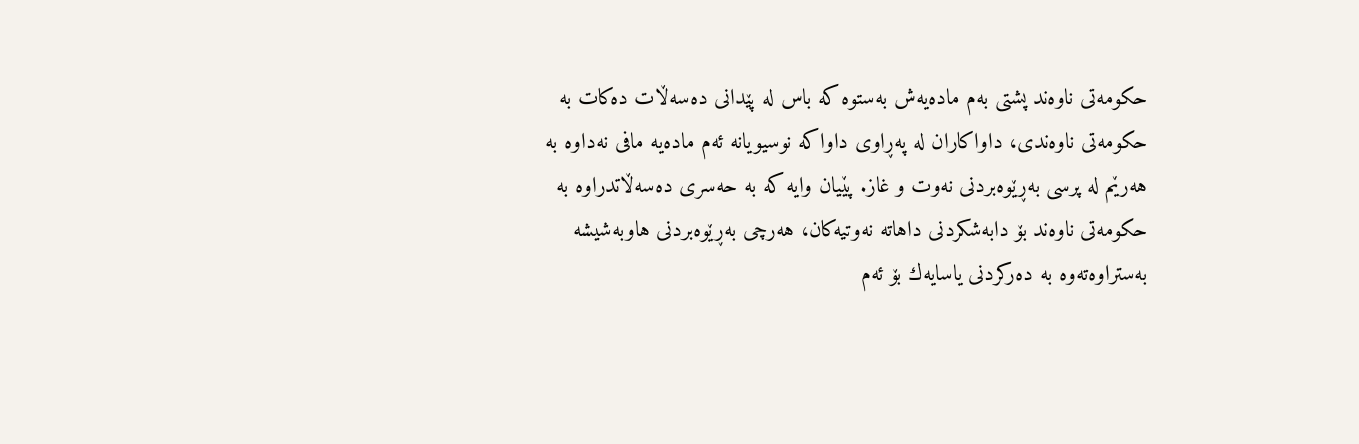حكومه‌تى ناوه‌ند پشتى به‌م ماده‌یه‌ش به‌ستوه‌ كه‌ باس له‌ پێدانى ده‌سه‌ڵات ده‌كات به‌ حكومه‌تى ناوه‌ندى، داواكاران له‌ په‌ڕاوى داواكه‌ نوسیویانه‌ ئه‌م ماده‌یه‌ مافى نه‌داوه‌ به‌ هه‌رێم له‌ پرسى به‌ڕێوه‌بردنى نه‌وت و غاز. پێیان وایه‌ كه‌ به‌ حه‌سرى ده‌سه‌ڵاتدراوه‌ به‌ حكومه‌تى ناوه‌ند بۆ دابه‌شكردنى داهاته‌ نه‌وتیه‌كان، هه‌رچى به‌ڕێوه‌بردنى هاوبه‌شیشه‌ به‌ستراوه‌ته‌وه‌ به‌ ده‌ركردنى یاسایه‌ك بۆ ئه‌م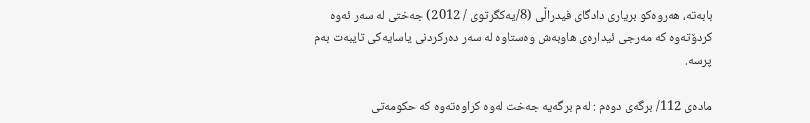بابه‌ته‌، هه‌روه‌كو بریارى دادگاى فیدراڵى (8/یه‌كگرتوى / 2012) جه‌ختى له‌ سه‌ر ئه‌وه‌ كردۆته‌وه‌ كه‌ مه‌رجى ئیداره‌ى هاوبه‌ش وه‌ستاوه‌ له‌ سه‌ر ده‌ركردنى یاسایه‌كى تایبه‌ت به‌م پرسه‌.

ماده‌ى 112/ برگه‌ى دوه‌م : له‌م برگه‌یه‌ جه‌خت له‌وه‌ كراوه‌ته‌وه‌ كه‌ حكومه‌تى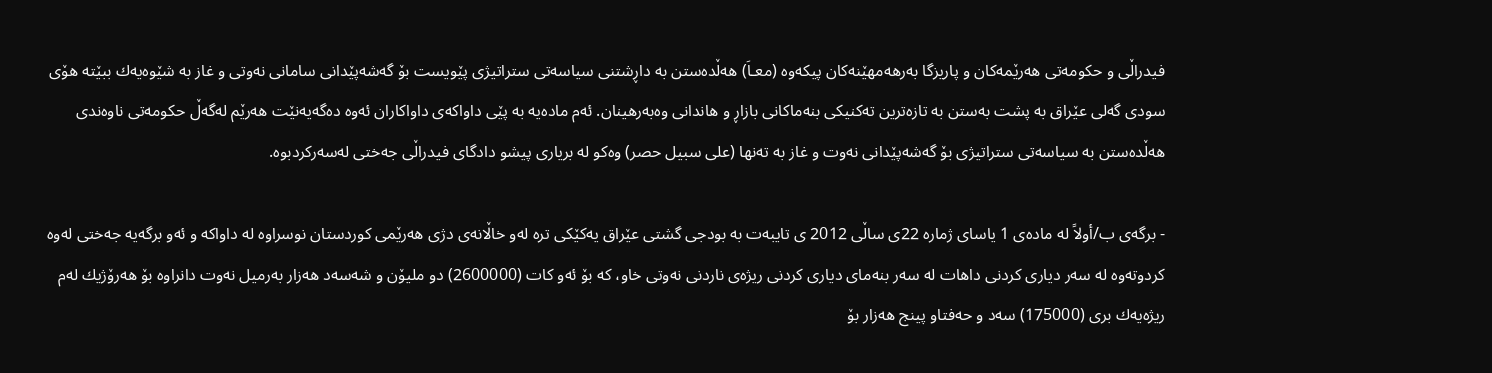فیدراڵى و حكومه‌تى هه‌رێمه‌كان و پاریزگا به‌رهه‌مهێنه‌كان پیكه‌وه‌ (معـاَ) هه‌ڵده‌ستن به‌ داڕشتنى سیاسه‌تى ستراتیژى پێویست بۆ گه‌شه‌پێدانى سامانى نه‌وتى و غاز به‌ شێوه‌یه‌ك ببێته‌ هۆى سودى گه‌لى عێراق به‌ پشت به‌ستن به‌ تازه‌ترین ته‌كنیكى بنه‌ماكانى بازاڕ و هاندانى وه‌به‌رهینان. ئه‌م ماده‌یه‌ به‌ پێى داواكه‌ى داواكاران ئه‌وه‌ ده‌گه‌یه‌نێت هه‌رێم له‌گه‌ڵ حكومه‌تى ناوه‌ندى هه‌ڵده‌ستن به‌ سیاسه‌تى ستراتیژى بۆ گه‌شه‌پێدانى نه‌وت و غاز به‌ ته‌نها (على سبیل حصر) وه‌كو له‌ بریارى پیشو دادگاى فیدراڵى جه‌ختى له‌سه‌ركردبوه‌.

- برگه‌ى ب/أولاً له‌ ماده‌ی 1 یاساى ژماره‌ 22ى ساڵى 2012 ى تایبه‌ت به‌ بودجى گشتى عێراق یه‌كێكى تره‌ له‌و خاڵانه‌ى دژى هه‌رێمى كوردستان نوسراوه‌ له‌ داواكه‌ و ئه‌و برگه‌یه‌ جه‌ختى له‌وه‌ كردوته‌وه‌ له‌ سه‌ر دیارى كردنى داهات له‌ سه‌ر بنه‌ماى دیارى كردنى ریژه‌ى ناردنى نه‌وتى خاو، كه‌ بۆ ئه‌و كات (2600000) دو ملیۆن و شه‌سه‌د هه‌زار به‌رمیل نه‌وت دانراوه‌ بۆ هه‌رۆژیك له‌م ریژه‌یه‌ك برى (175000) سه‌د و حه‌فتاو پینج هه‌زار بۆ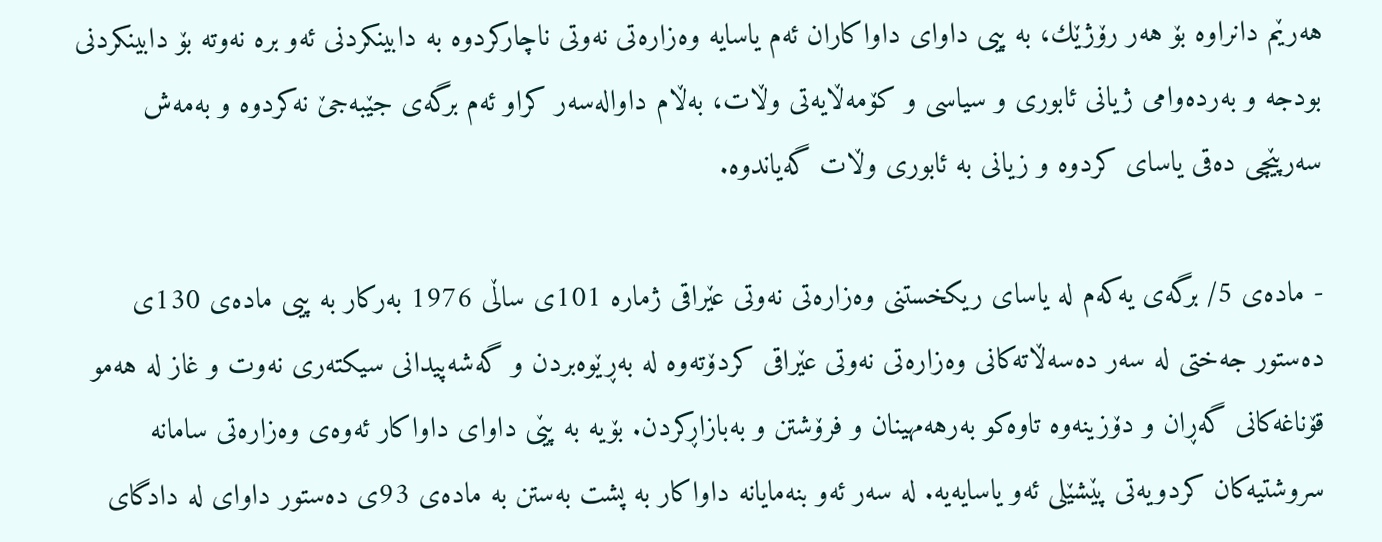هه‌رێم دانراوه‌ بۆ هه‌ر رۆژێك، به‌ پیى داواى داواكاران ئه‌م یاسایه‌ وه‌زاره‌تى نه‌وتى ناچاركردوه‌ به‌ دابینكردنى ئه‌و بره‌ نه‌وته‌ بۆ دابینكردنى بودجه‌ و به‌رده‌وامى ژیانى ئابورى و سیاسى و كۆمه‌ڵایه‌تى وڵات، به‌ڵام داواله‌سه‌ر كراو ئه‌م برگه‌ى جێبه‌جێ نه‌كردوه‌ و به‌مه‌ش سه‌رپێچى ده‌قى یاساى كردوه‌ و زیانى به‌ ئابورى وڵات گه‌یاندوه‌.

- ماده‌ى 5/ برگه‌ى یه‌كه‌م له‌ یاساى ریكخستنى وه‌زاره‌تى نه‌وتى عێراقى ژماره‌ 101ى ساڵى 1976 به‌ركار به‌ پیى ماده‌ى 130ى ده‌ستور جه‌ختى له‌ سه‌ر ده‌سه‌ڵاته‌كانى وه‌زاره‌تى نه‌وتى عێراقى كردۆته‌وه‌ له‌ به‌ڕێوه‌بردن و گه‌شه‌پیدانى سیكته‌رى نه‌وت و غاز له‌ هه‌مو قۆناغه‌كانى گه‌ڕان و دۆزینه‌وه‌ تاوه‌كو به‌رهه‌مهینان و فرۆشتن و به‌بازاڕكردن. بۆیه‌ به‌ پێى داواى داواكار ئه‌وه‌ى وه‌زاره‌تى سامانه‌ سروشتیه‌كان كردویه‌تى پێشێلى ئه‌و یاسایه‌یه‌. له‌ سه‌ر ئه‌و بنه‌مایانه‌ داواكار به‌ پشت به‌ستن به‌ ماده‌ى 93ى ده‌ستور داواى له‌ دادگاى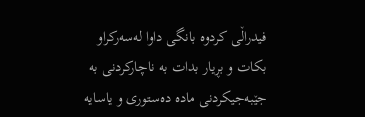فیدراڵى كردوه‌ بانگى داوا له‌سه‌ركراو بكات و بڕیار بدات به‌ ناچاركردنى به‌ جێبه‌جیكردنى ماده‌ ده‌ستورى و یاسایه‌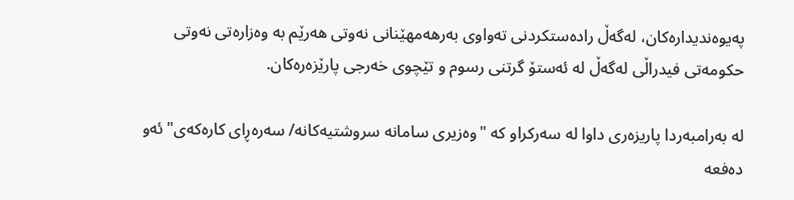په‌یوه‌ندیداره‌كان، له‌گه‌ڵ راده‌ستكردنى ته‌واوى به‌رهه‌مهێنانى نه‌وتى هه‌رێم به‌ وه‌زاره‌تى نه‌وتى حكومه‌تى فیدراڵى له‌گه‌ڵ له‌ ئه‌ستۆ گرتنى رسوم و تێچوى خه‌رجى پارێزه‌ره‌كان.

له‌ به‌رامبه‌ردا پاریزه‌رى داوا له‌ سه‌ركراو كه‌ "وه‌زیرى سامانه‌ سروشتیه‌كانه‌/ سه‌ره‌ڕاى كاره‌كه‌ى" ئه‌و ده‌فعه‌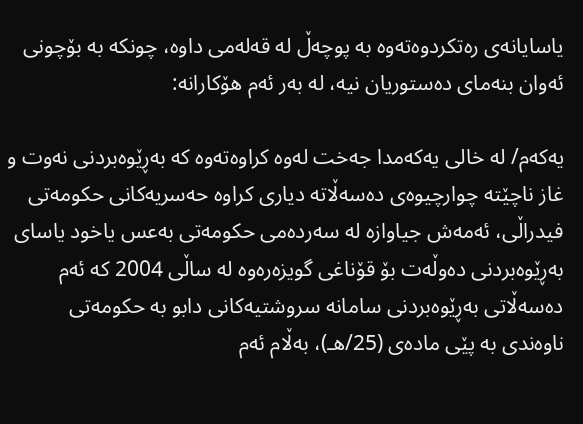یاسایانه‌ى ره‌تكردوه‌ته‌وه‌ به‌ پوچه‌ڵ له‌ قه‌له‌مى داوه‌، چونكه‌ به‌ بۆچونى ئه‌وان بنه‌ماى ده‌ستوریان نیه‌، له‌ به‌ر ئه‌م هۆكارانه‌:

یه‌كه‌م/ له‌ خالى یه‌كه‌مدا جه‌خت له‌وه‌ كراوه‌ته‌وه‌ كه‌ به‌ڕێوه‌بردنى نه‌وت و غاز ناچێته‌ چوارچیوه‌ى ده‌سه‌ڵاته‌ دیارى كراوه‌ حه‌سریه‌كانى حكومه‌تى فیدراڵى، ئه‌مه‌ش جیاوازه‌ له‌ سه‌رده‌مى حكومه‌تى به‌عس یاخود یاساى به‌ڕێوه‌بردنى ده‌وڵه‌ت بۆ قۆناغی گویزه‌ره‌وه‌ له‌ ساڵى 2004 كه‌ ئه‌م ده‌سه‌ڵاتى به‌ڕێوه‌بردنى سامانه‌ سروشتیه‌كانى دابو به‌ حكومه‌تى ناوه‌ندى به‌ پێى ماده‌ى (25/هـ)، به‌ڵام ئه‌م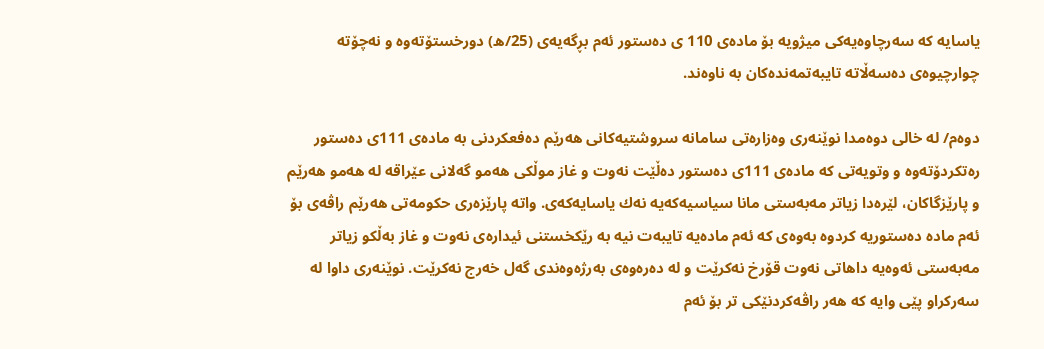یاسایه‌ كه‌ سه‌رچاوه‌یه‌كى میژویه‌ بۆ ماده‌ى 110 ى ده‌ستور ئه‌م بڕگه‌یه‌ى (25/ه) دورخستۆته‌وه‌ و نه‌چۆته‌ چوارچیوه‌ى ده‌سه‌ڵاته‌ تایبه‌تمه‌نده‌كان به‌ ناوه‌ند.

دوه‌م/ له‌ خالی دوه‌مدا نوێنه‌رى وه‌زاره‌تى سامانه‌ سروشتیه‌كانى هه‌رێم ده‌فعكردنى به‌ ماده‌ى 111ى ده‌ستور ره‌تكردۆته‌وه‌ و وتویه‌تى كه‌ ماده‌ى 111ى ده‌ستور ده‌ڵێت نه‌وت و غاز موڵكى هه‌مو گه‌لانى عێراقه‌ له‌ هه‌مو هه‌رێم و پارێزگاكان، لێره‌دا زیاتر مه‌به‌ستى مانا سیاسیه‌كه‌یه‌ نه‌ك یاسایه‌كه‌ى. واته‌ پارێزه‌رى حكومه‌تى هه‌رێم راڤه‌ى بۆ ئه‌م ماده‌ ده‌ستوریه‌ كردوه‌ به‌وه‌ى كه‌ ئه‌م ماده‌یه‌ تایبه‌ت نیه‌ به‌ رێكخستنى ئیداره‌ى نه‌وت و غاز به‌ڵكو زیاتر مه‌به‌ستى ئه‌وه‌یه‌ داهاتى نه‌وت قۆرخ نه‌كرێت و له‌ ده‌ره‌وه‌ى به‌رژه‌وه‌ندى گه‌ل خه‌رج نه‌كرێت. نوێنه‌رى داوا له‌ سه‌ركراو پێى وایه‌ كه‌ هه‌ر راڤه‌كردنێكى تر بۆ ئه‌م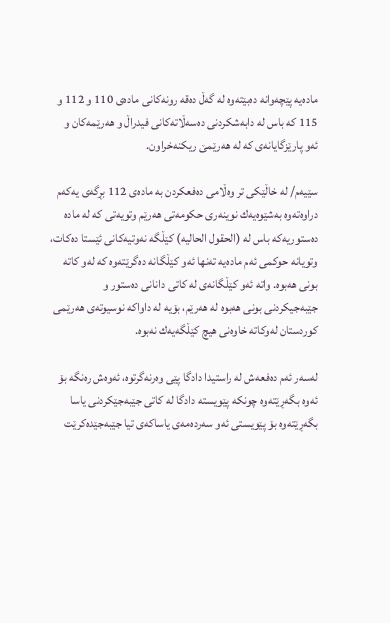ماده‌یه‌ پێچه‌وانه‌ ده‌بێته‌وه‌ له‌ گه‌ڵ ده‌قه‌ رونه‌كانى ماده‌ى 110 و 112 و 115 كه‌ باس له‌ دابه‌شكردنى ده‌سه‌ڵاته‌كانى فیدراڵ و هه‌رێمه‌كان و ئه‌و پارێزگایانه‌ى كه‌ له‌ هه‌رێمێ ریكنه‌خراون.

سێیه‌م/ له‌ خاڵێكى تر وه‌ڵامى ده‌فعكردن به‌ ماده‌ى 112 بڕگه‌ى یه‌كه‌م دراوه‌ته‌وه‌ به‌شێوه‌یه‌ك نوینه‌رى حكومه‌تى هه‌رێم وتویه‌تى كه‌ له‌ ماده‌ ده‌ستوریه‌كه‌ باس له‌ (الحقول الحالیه‌) كێڵگه‌ نه‌وتیه‌كانى ئێستا ده‌كات، وتویانه‌ حوكمى ئه‌م ماده‌یه‌ ته‌نها ئه‌و كێڵگانه‌ ده‌گرێته‌وه‌ كه‌ له‌و كاته‌ بونى هه‌بوه‌. واته‌ ئه‌و كێڵگانه‌ى له‌ كاتى دانانى ده‌ستور و جێبه‌جیكردنى بونى هه‌بوه‌ له‌ هه‌رێم، بۆیه‌ له‌ داواكه‌ نوسیوته‌ى هه‌رێمى كوردستان له‌وكاته‌ خاوه‌نى هیچ كێڵگه‌یه‌ك نه‌بوه‌.

له‌سه‌ر ئه‌م ده‌فعه‌ش له‌ راستیدا دادگا پێى وه‌رنه‌گرتوه‌، ئه‌وه‌ش ره‌نگه‌ بۆ ئه‌وه‌ بگه‌ڕێته‌وه‌ چونكه‌ پێویسته‌ دادگا له‌ كاتى جێبه‌جێكردنى یاسا بگه‌ڕێته‌وه‌ بۆ پێویستى ئه‌و سه‌رده‌مه‌ى یاساكه‌ى تیا جێبه‌جێده‌كرێت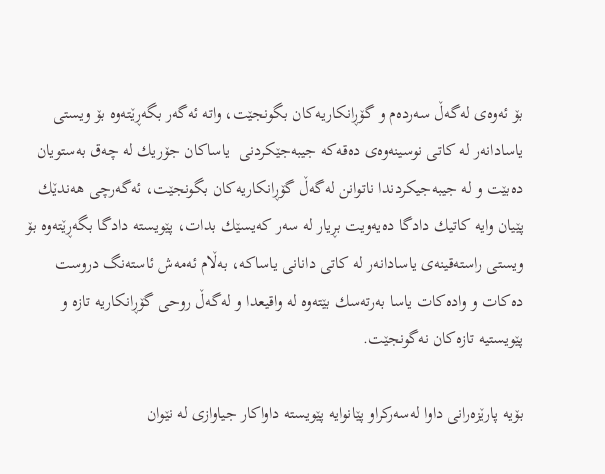بۆ ئه‌وه‌ى له‌گه‌ڵ سه‌رده‌م و گۆڕانكاریه‌كان بگونجێت، واته‌ ئه‌گه‌ر بگه‌ڕێته‌وه‌ بۆ ویستى یاسادانه‌ر له‌ كاتى نوسینه‌وه‌ى ده‌قه‌كه‌ جیبه‌جێكردنى  یاساكان جۆریك له‌ چه‌ق به‌ستویان ده‌بێت و له‌ جیبه‌جیكردندا ناتوانن له‌گه‌ڵ گۆڕانكاریه‌كان بگونجێت، ئه‌گه‌رچى هه‌ندێك پێیان وایه‌ كاتیك دادگا ده‌یه‌ویت بڕیار له‌ سه‌ر كه‌یسێك بدات، پێویسته‌ دادگا بگه‌ڕێته‌وه‌ بۆ ویستى راسته‌قینه‌ى یاسادانه‌ر له‌ كاتى دانانى یاساكه‌، به‌ڵام ئه‌مه‌ش ئاسته‌نگ دروست ده‌كات و واده‌كات یاسا به‌رته‌سك بێته‌وه‌ له‌ واقیعدا و له‌گه‌ڵ روحى گۆڕانكاریه‌ تازه‌ و پێویستیه‌ تازه‌كان نه‌گونجێت.

بۆیه‌ پارێزه‌رانى داوا له‌سه‌ركراو پێانوایه‌ پێویسته‌ داواكار جیاوازى له‌ نێوان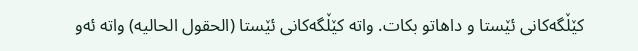كێڵگه‌كانى ئێستا و داهاتو بكات. واته‌ كێڵگه‌كانى ئێستا (الحقول الحالیه‌) واته‌ ئه‌و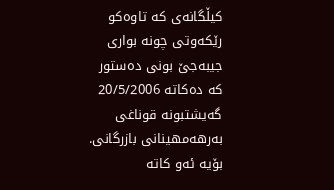كیڵگانه‌ى كه‌ تاوه‌كو رێكه‌وتی چونه‌ بوارى جیبه‌جێ بونى ده‌ستور كه‌ ده‌كاته‌ 20/5/2006 گه‌یشتبونه‌ قوناغى به‌رهه‌مهینانى بازرگانى. بۆیه‌ ئه‌و كاته‌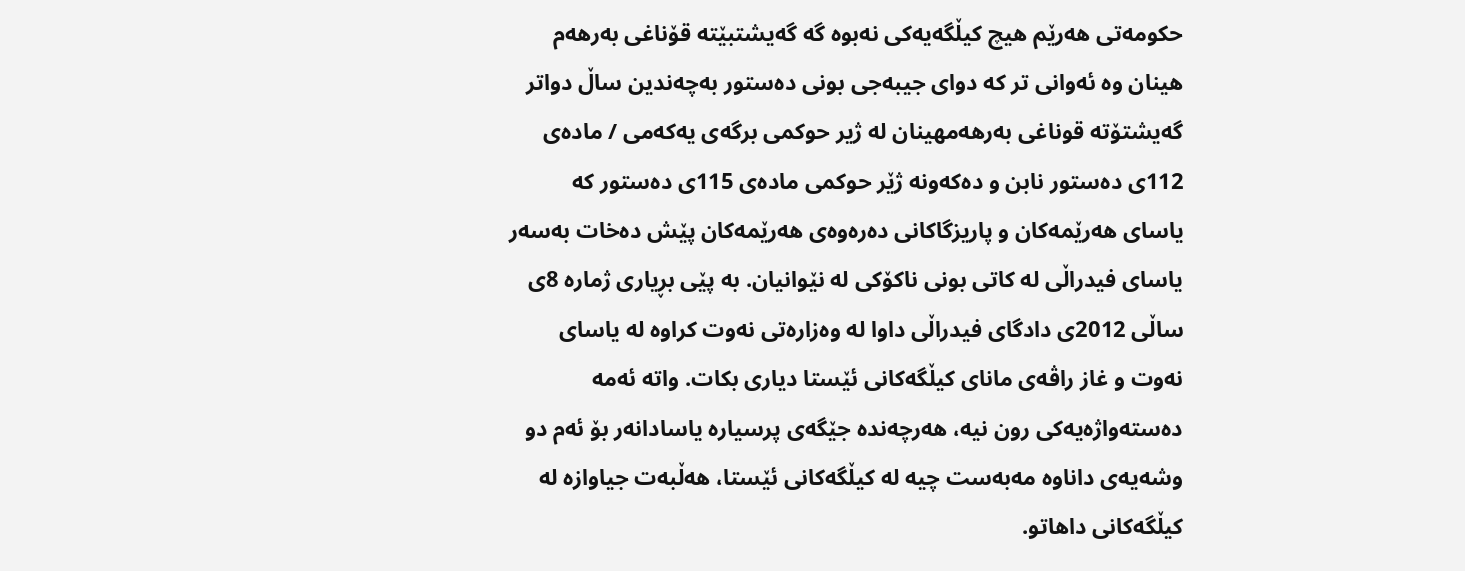حكومه‌تى هه‌رێم هیچ كیڵگه‌یه‌كى نه‌بوه‌ گه‌ گه‌یشتبێته‌ قۆناغى به‌رهه‌م هینان وه‌ ئه‌وانى تر كه‌ دواى جیبه‌جى بونى ده‌ستور به‌چه‌ندین ساڵ دواتر گه‌یشتۆته‌ قوناغى به‌رهه‌مهینان له‌ ژیر حوكمى برگه‌ى یه‌كه‌مى / ماده‌ى 112ى ده‌ستور نابن و ده‌كه‌ونه‌ ژێر حوكمى ماده‌ى 115ى ده‌ستور كه‌  یاساى هه‌رێمه‌كان و پاریزگاكانى ده‌ره‌وه‌ى هه‌رێمه‌كان پێش ده‌خات به‌سه‌ر یاساى فیدراڵى له‌ كاتى بونى ناكۆكى له‌ نێوانیان. به‌ پێى بڕیارى ژماره‌ 8ى ساڵى 2012ى دادگاى فیدراڵى داوا له‌ وه‌زاره‌تى نه‌وت كراوه‌ له‌ یاساى نه‌وت و غاز راڤه‌ى ماناى كیڵگه‌كانى ئێستا دیارى بكات. واته‌ ئه‌مه‌ ده‌سته‌واژه‌یه‌كى رون نیه‌، هه‌رچه‌نده‌ جێگه‌ى پرسیاره‌ یاسادانه‌ر بۆ ئه‌م دو وشه‌یه‌ى داناوه‌ مه‌به‌ست چیه‌ له‌ كیڵگه‌كانى ئێستا، هه‌ڵبه‌ت جیاوازه‌ له‌ كیڵگه‌كانى داهاتو.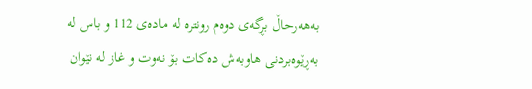به‌هه‌رحاڵ بڕگه‌ى دوه‌م رونتره‌ له‌ ماده‌ى 112 و باس له‌ به‌ڕێوه‌بردنى هاوبه‌ش ده‌كات بۆ نه‌وت و غاز له‌ نێوان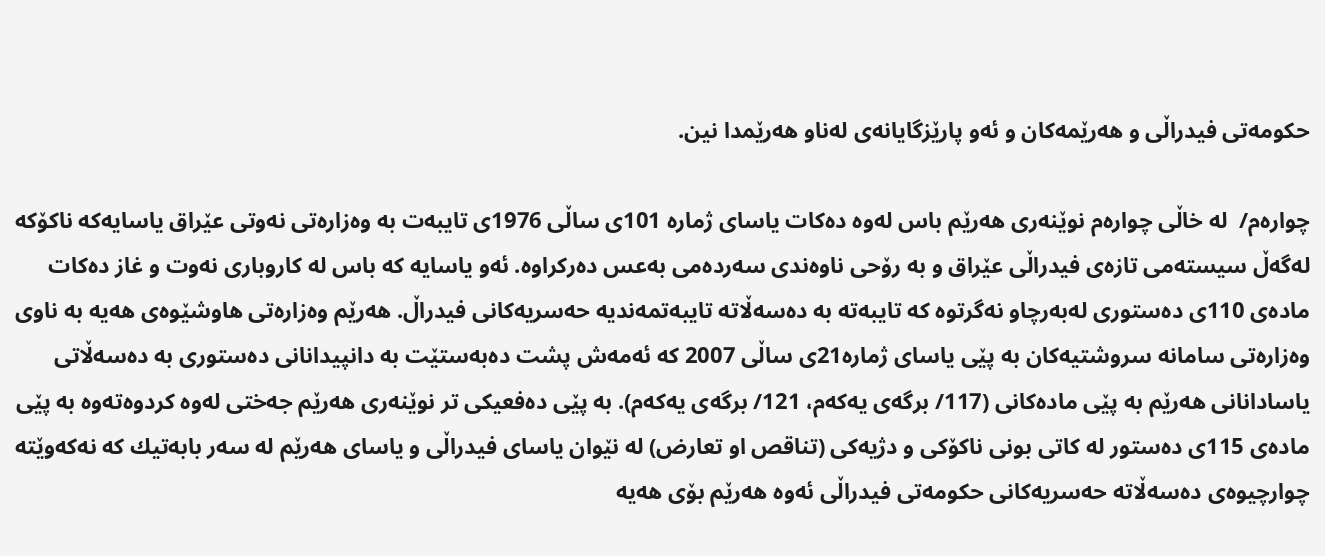حكومه‌تى فیدراڵى و هه‌رێمه‌كان و ئه‌و پارێزگایانه‌ى له‌ناو هه‌رێمدا نین.

چواره‌م/  له‌ خاڵى چواره‌م نوێنه‌رى هه‌رێم باس له‌وه‌ ده‌كات یاساى ژماره‌ 101ى ساڵى 1976ى تایبه‌ت به‌ وه‌زاره‌تى نه‌وتى عێراق یاسایه‌كه‌ ناكۆكه‌ له‌گه‌ڵ سیسته‌مى تازه‌ى فیدراڵى عێراق و به‌ رۆحى ناوه‌ندى سه‌رده‌مى به‌عس ده‌ركراوه‌. ئه‌و یاسایه‌ كه‌ باس له‌ كاروبارى نه‌وت و غاز ده‌كات ماده‌ى 110ى ده‌ستورى له‌به‌رچاو نه‌گرتوه‌ كه‌ تایبه‌ته‌ به‌ ده‌سه‌ڵاته‌ تایبه‌تمه‌ندیه‌ حه‌سریه‌كانى فیدراڵ. هه‌رێم وه‌زاره‌تى هاوشێوه‌ى هه‌یه‌ به‌ ناوى وه‌زاره‌تى سامانه‌ سروشتیه‌كان به‌ پێى یاسای ژماره‌21ى ساڵى 2007 كه‌ ئه‌مه‌ش پشت ده‌به‌ستێت به‌ دانپیدانانى ده‌ستورى به‌ ده‌سه‌ڵاتی یاسادانانى هه‌رێم به‌ پێى ماده‌كانى (117/ برگه‌ى یه‌كه‌م، 121/ برگه‌ى یه‌كه‌م). به‌ پێى ده‌فعیكى تر نوێنه‌رى هه‌رێم جه‌ختى له‌وه‌ كردوه‌ته‌وه‌ به‌ پێى ماده‌ى 115ى ده‌ستور له‌ كاتى بونى ناكۆكى و دژیه‌كى (تناقص او تعارض) له‌ نێوان یاساى فیدراڵى و یاساى هه‌رێم له‌ سه‌ر بابه‌تیك كه‌ نه‌كه‌وێته‌ چوارچیوه‌ى ده‌سه‌ڵاته‌ حه‌سریه‌كانى حكومه‌تى فیدراڵى ئه‌وه‌ هه‌رێم بۆی هه‌یه‌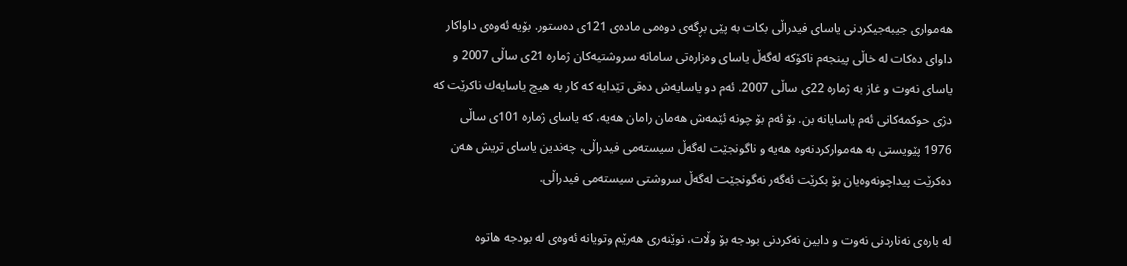هه‌موارى جیبه‌جیكردنى یاسای فیدراڵى بكات به‌ پێى بڕگه‌ى دوه‌مى ماده‌ى 121ى ده‌ستور. بۆیه‌ ئه‌وه‌ى داواكار داواى ده‌كات له‌ خاڵى پینجه‌م ناكۆكه‌ له‌گه‌ڵ یاساى وه‌زاره‌تى سامانه‌ سروشتیه‌كان ژماره‌ 21ى ساڵى 2007 و یاساى نه‌وت و غاز به‌ ژماره‌ 22ى ساڵى 2007. ئه‌م دو یاسایه‌ش ده‌قى تێدایه‌ كه‌ كار به‌ هیچ یاسایه‌ك ناكرێت كه‌ دژى حوكمه‌كانى ئه‌م یاسایانه ‌بن. بۆ ئه‌م بۆ چونه ‌ئێمه‌ش هه‌مان رامان هه‌یه‌، كه‌ یاساى ژماره‌ 101ى ساڵى 1976 پێویستى به‌ هه‌مواركردنه‌وه‌ هه‌یه‌ و ناگونجێت له‌گه‌ڵ سیسته‌مى فیدراڵى، چه‌ندین یاساى تریش هه‌ن ده‌كرێت پیداچونه‌وه‌یان بۆ بكرێت ئه‌گه‌ر نه‌گونجێت له‌گه‌ڵ سروشتى سیسته‌مى فیدراڵى.

له‌ باره‌ى نه‌ناردنى نه‌وت و دابین نه‌كردنى بودجه‌ بۆ وڵات، نوێنه‌رى هه‌رێم وتویانه‌ ئه‌وه‌ى له‌ بودجه‌ هاتوه‌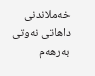خه‌ملاندنى داهاتى نه‌وتى به‌رهه‌م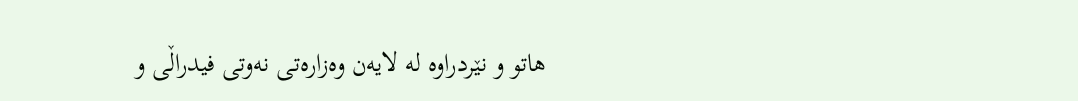هاتو و نێردراوه‌ له‌ لایه‌ن وه‌زاره‌تى نه‌وتى فیدراڵى و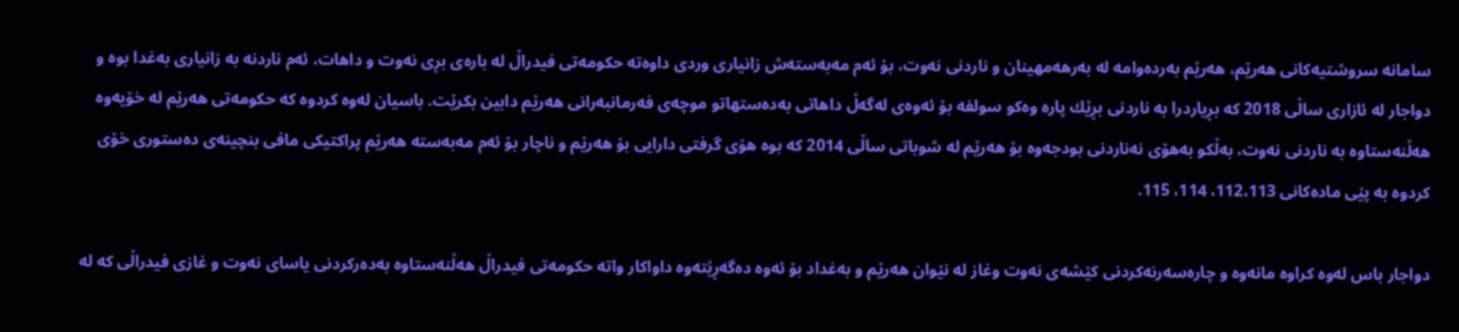سامانه‌ سروشتیه‌كانى هه‌رێم، هه‌رێم به‌رده‌وامه‌ له‌ به‌رهه‌مهینان و ناردنى نه‌وت، بۆ ئه‌م مه‌به‌سته‌ش زانیارى وردى داوه‌ته‌ حكومه‌تى فیدراڵ له‌ باره‌ى بڕى نه‌وت و داهات، ئه‌م ناردنه‌ به‌ زانیارى به‌غدا بوه‌ و دواجار له‌ ئازارى ساڵى 2018 كه‌ بڕیاردرا به‌ ناردنى بڕێك پاره‌ وه‌كو سولفه‌ بۆ ئه‌وه‌ى له‌گه‌ڵ داهاتى به‌ده‌ستهاتو موچه‌ى فه‌رمانبه‌رانى هه‌رێم دابین بكرێت. باسیان له‌وه‌ كردوه‌ كه‌ حكومه‌تى هه‌رێم له‌ خۆیه‌وه‌ هه‌ڵنه‌ستاوه‌ به‌ ناردنى نه‌وت، به‌ڵكو به‌هۆى نه‌ناردنى بودجه‌وه‌ بۆ هه‌رێم له‌ شوباتى ساڵى 2014 كه‌ بوه‌ هۆى گرفتى دارایى بۆ هه‌رێم و ناچار بۆ ئه‌م مه‌به‌سته‌ هه‌رێم پراكتیكى مافى بنچینه‌ى ده‌ستورى خۆى كردوه‌ به‌ پێى ماده‌كانى 112،113، 114، 115.

دواجار باس له‌وه‌ كراوه‌ مانه‌وه‌ و چاره‌سه‌رنه‌كردنى كێشه‌ى نه‌وت وغاز له‌ نێوان هه‌رێم و به‌غداد بۆ ئه‌وه‌ ده‌گه‌ڕێته‌وه‌ داواكار واته‌ حكومه‌تى فیدراڵ هه‌ڵنه‌ستاوه‌ به‌ده‌ركردنى یاساى نه‌وت و غازى فیدراڵى كه‌ له‌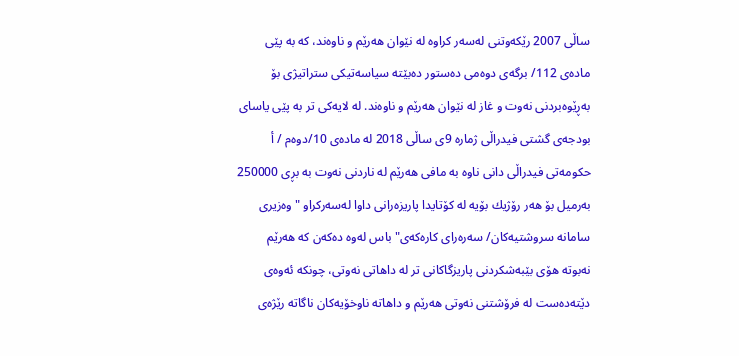ساڵى 2007 رێكه‌وتنى له‌سه‌ر كراوه‌ له‌ نێوان هه‌رێم و ناوه‌ند، كه‌ به‌ پێى ماده‌ى 112/ برگه‌ى دوه‌مى ده‌ستور ده‌بێته‌ سیاسه‌تیكى ستراتیژى بۆ به‌ڕێوه‌بردنى نه‌وت و غاز له‌ نێوان هه‌رێم و ناوه‌ند. له‌ لایه‌كى تر به‌ پێى یاساى بودجه‌ى گشتى فیدراڵى ژماره‌ 9ى ساڵى 2018 له‌ ماده‌ى 10/دوه‌م / أ حكومه‌تى فیدراڵى دانى ناوه‌ به‌ مافى هه‌رێم له‌ ناردنى نه‌وت به‌ بڕى 250000 به‌رمیل بۆ هه‌ر رۆژیك بۆیه‌ له‌ كۆتایدا پاریزه‌رانى داوا له‌سه‌ركراو "وه‌زیرى سامانه‌ سروشتیه‌كان/ سه‌ره‌راى كاره‌كه‌ى" باس له‌وه‌ ده‌كه‌ن كه‌ هه‌رێم نه‌بوته‌ هۆى بێبه‌شكردنى پاریزگاكانى تر له‌ داهاتى نه‌وتى، چونكه‌ ئه‌وه‌ى دێته‌ده‌ست له‌ فرۆشتنى نه‌وتى هه‌رێم و داهاته‌ ناوخۆیه‌كان ناگاته‌ رێژه‌ى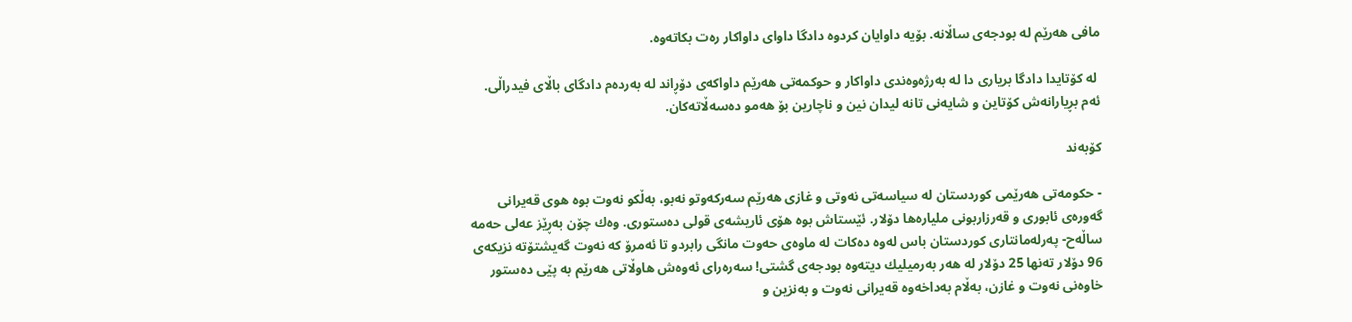مافى هه‌رێم له‌ بودجه‌ى ساڵانه‌. بۆیه‌ داوایان كردوه‌ دادگا داواى داواكار ره‌ت بكاته‌وه‌.

 له‌ كۆتایدا دادگا بریارى دا له‌ به‌رژه‌وه‌ندى داواكار و حوكمه‌تى هه‌رێم داواكه‌ى دۆڕاند له‌ به‌رده‌م دادگاى باڵاى فیدراڵى. ئه‌م بڕیارانه‌ش كۆتاین و شایه‌نى تانه‌ لیدان نین و ناچارین بۆ هه‌مو ده‌سه‌ڵاته‌كان.

كۆبه‌ند

- حكومه‌تى هه‌رێمى كوردستان له‌ سیاسه‌تى نه‌وتى و غازى هه‌رێم سه‌ركه‌وتو نه‌بو، به‌ڵكو نه‌وت بوه‌ هوى قه‌یرانى گه‌وره‌ى ئابورى و قه‌رزاربونى ملیاره‌ها دۆلار. ئێستاش بوه‌ هۆى ئاریشه‌ى قولى ده‌ستورى. وه‌ك چۆن به‌ڕێز عه‌لى حه‌مه‌ ساڵه‌ح- په‌رله‌مانتارى كوردستان باس له‌وه‌ ده‌كات له‌ ماوه‌ى حه‌وت مانگى رابردو تا ئه‌مرۆ كه‌ نه‌وت گه‌یشتۆته‌ نزیكه‌ى 96 دۆلار ته‌نها 25 دۆلار له‌ هه‌ر به‌رمیلیك دیته‌وه‌ بودجه‌ى گشتى! سه‌ره‌راى ئه‌وه‌ش هاوڵاتى هه‌رێم به‌ پێى ده‌ستور خاوه‌نى نه‌وت و غازن، به‌ڵام به‌داخه‌وه‌ قه‌یرانى نه‌وت و به‌نزین و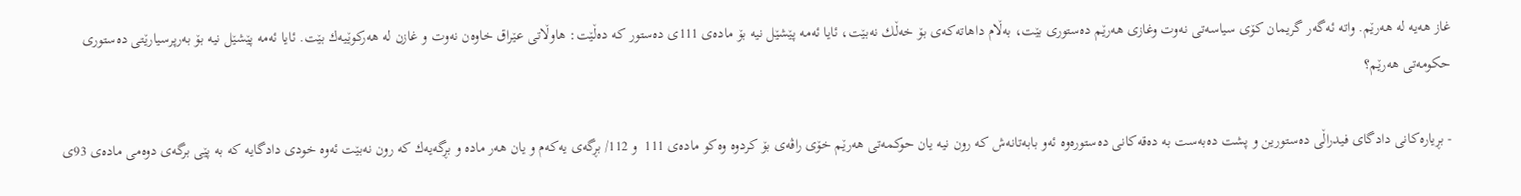غاز هه‌یه‌ له‌ هه‌رێم. واته‌ ئه‌گه‌ر گریمان كۆى سیاسه‌تى نه‌وت وغازى هه‌رێم ده‌ستورى بێت، به‌ڵام داهاته‌كه‌ى بۆ خه‌ڵك نه‌بێت، ئایا ئه‌مه‌ پێشێل نیه‌ بۆ ماده‌ى 111ى ده‌ستور كه‌ ده‌ڵێت: هاوڵاتى عێراق خاوه‌ن نه‌وت و غازن له‌ هه‌ركوێیه‌ك بێت. ئایا ئه‌مه‌ پێشێل نیه‌ بۆ به‌رپرسیارێتى ده‌ستورى حكومه‌تى هه‌رێم؟

- بڕیاره‌كانى دادگاى فیدراڵى ده‌ستورین و پشت ده‌به‌ست به‌ ده‌قه‌كانى ده‌ستوره‌وه‌ ئه‌و بابه‌تانه‌ش كه‌ رون نیه‌ یان حوكمه‌تى هه‌رێم خۆى راڤه‌ى بۆ كردوه‌ وه‌كو ماده‌ى 111  و 112/ بڕگه‌ى یه‌كه‌م و یان هه‌ر ماده‌ و بڕگه‌یه‌ك كه‌ رون نه‌بێت ئه‌وه‌ خودى دادگایه‌ كه‌ به‌ پێى برگه‌ى دوه‌مى ماده‌ى 93ى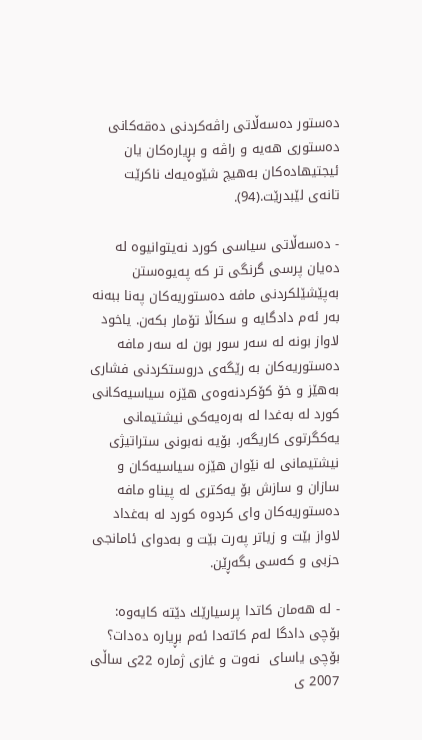ده‌ستور ده‌سه‌ڵاتى راڤه‌كردنى ده‌قه‌كانى ده‌ستورى هه‌یه‌ و راڤه‌ و بڕیاره‌كان یان ئیجتیهاده‌كان به‌هیچ شێوه‌یه‌ك ناكرێت تانه‌ى لێبدرێت.(94).

- ده‌سه‌ڵاتی سیاسى كورد نه‌یتوانیوه‌ له‌ ده‌یان پرسى گرنگى تر كه‌ په‌یوه‌ستن به‌پێشێلكردنى مافه‌ ده‌ستوریه‌كان په‌نا ببه‌نه‌ به‌ر ئه‌م دادگایه‌ و سكاڵا تۆمار بكه‌ن. یاخود لاواز بونه‌ له‌ سه‌ر سور بون له‌ سه‌ر مافه‌ ده‌ستوریه‌كان به‌ رێگه‌ى دروستكردنى فشارى به‌هێز و خۆ كۆكردنه‌وه‌ى هێزه‌ سیاسیه‌كانى كورد له‌ به‌غدا له‌ به‌ره‌یه‌كى نیشتیمانى یه‌كگرتوى كاریگه‌ر. بۆیه‌ نه‌بونى ستراتیژى نیشتیمانى له‌ نێوان هێزه‌ سیاسیه‌كان و سازان و سازش بۆ یه‌كترى له‌ پیناو مافه‌ ده‌ستوریه‌كان واى كردوه‌ كورد له‌ به‌غداد لاواز بێت و زیاتر په‌رت بێت و به‌دواى ئامانجى حزبى و كه‌سى بگه‌ڕێن.

- له‌ هه‌مان كاتدا پرسیارێك دێته‌ كایه‌وه: بۆچى دادگا له‌م كاته‌دا ئه‌م بڕیاره ‌ده‌دات؟ بۆچى یاسای  نه‌وت و غازى ژماره‌ 22ى ساڵى 2007 ى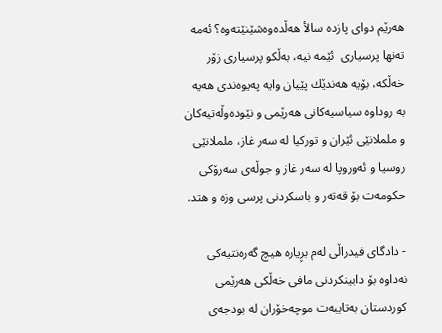هه‌رێم دواى پازده‌ سالأ هه‌ڵده‌وه‌شێنێته‌وه‌؟ ئه‌مه‌ ته‌نها پرسیارى  ئێمه‌ نیه‌، به‌ڵكو پرسیارى زۆر خه‌ڵكه‌، بۆیه‌ هه‌ندێك پێیان وایه‌ په‌یوه‌ندى هه‌یه‌ به‌ روداوه‌ سیاسیه‌كانى هه‌رێمى و نێوده‌وڵه‌تیه‌كان و ململانێی ئێران و توركیا له‌ سه‌ر غاز، ململانێی روسیا و ئه‌وروپا له‌ سه‌ر غاز و جوڵه‌ى سه‌رۆكى حكومه‌ت بۆ قه‌ته‌ر و باسكردنى پرسى وزه‌ و هتد.

- دادگاى فیدراڵى له‌م بڕیاره‌ هیچ گه‌ره‌نتیه‌كى نه‌داوه‌ بۆ دابینكردنى مافى خه‌ڵكى هه‌رێمى كوردستان به‌تایبه‌ت موچه‌خۆران له‌ بودجه‌ى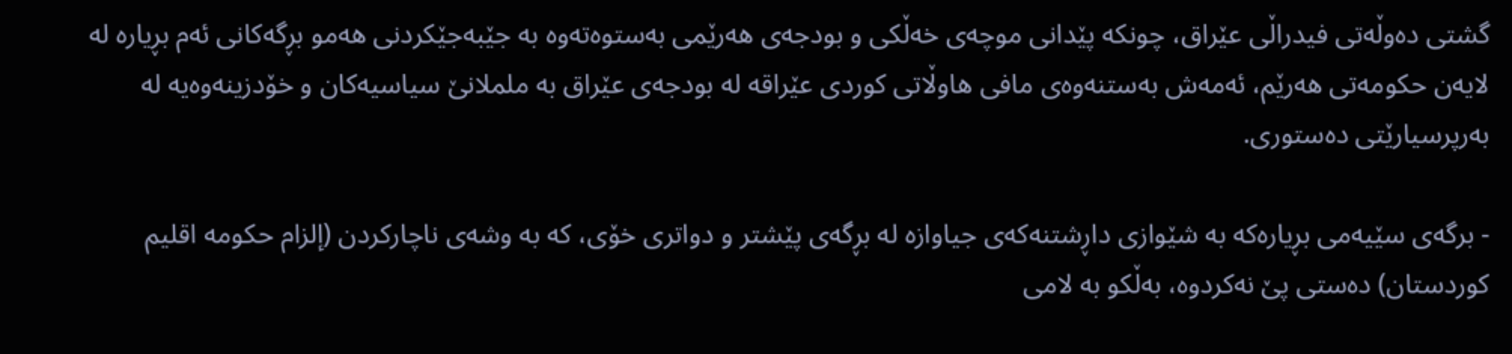گشتى ده‌وڵه‌تى فیدراڵى عێراق، چونكه‌ پێدانى موچه‌ى خه‌ڵكى و بودجه‌ى هه‌رێمى به‌ستوه‌ته‌وه‌ به‌ جێبه‌جێكردنى هه‌مو بڕگه‌كانى ئه‌م بڕیاره‌ له‌ لایه‌ن حكومه‌تى هه‌رێم، ئه‌مه‌ش به‌ستنه‌وه‌ى مافى هاوڵاتى كوردى عێراقه‌ له‌ بودجه‌ى عێراق به‌ ململانێ سیاسیه‌كان و خۆدزینه‌وه‌یه‌ له‌ به‌رپرسیارێتى ده‌ستورى.

- برگه‌ى سێیه‌مى بڕیاره‌كه‌ به‌ شێوازى داڕشتنه‌كه‌ى جیاوازه‌ له‌ بڕگه‌ى پێشتر و دواترى خۆى، كه‌ به‌ وشه‌ى ناچاركردن (إلزام حكومه‌ اقلیم كوردستان) ده‌ستى پێ نه‌كردوه‌، به‌ڵكو به‌ لامى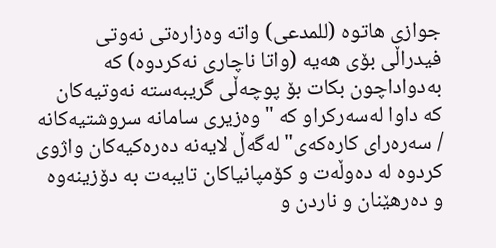جوازى هاتوه‌ (للمدعی) واته‌ وه‌زاره‌تى نه‌وتى فیدراڵى بۆی هه‌یه‌ (واتا ناچارى نه‌كردوه‌) كه‌ به‌دواداچون بكات بۆ پوچه‌ڵى گریبه‌سته‌ نه‌وتیه‌كان كه ‌داوا له‌سه‌ركراو كه‌ "وه‌زیرى سامانه‌ سروشتیه‌كانه‌ / سه‌ره‌راى كاره‌كه‌ى" له‌گه‌ڵ لایه‌نه‌ ده‌ره‌كیه‌كان واژوى كردوه‌ له‌ ده‌وڵه‌ت و كۆمپانیاكان تایبه‌ت به‌ دۆزینه‌وه‌ و ده‌رهێنان و ناردن و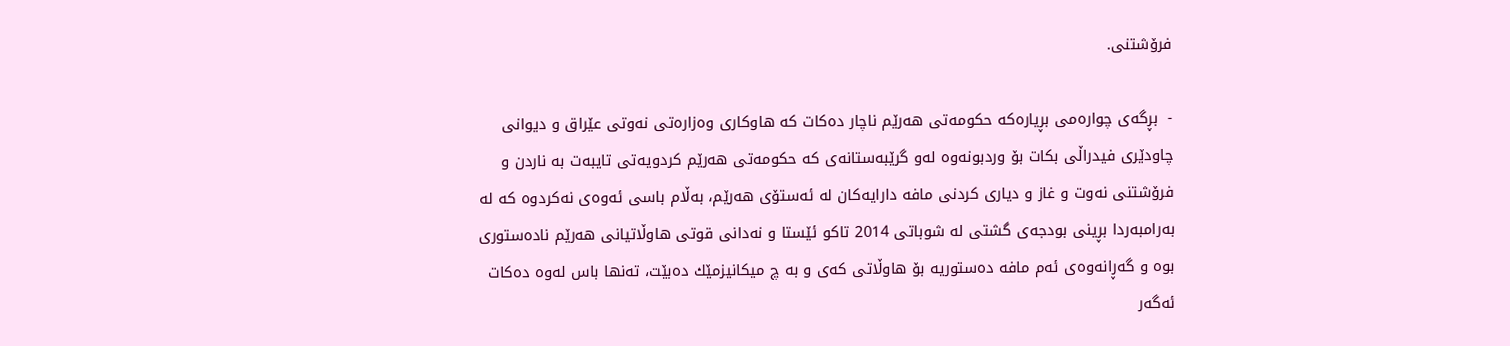فرۆشتنى.

-  بڕگه‌ى چواره‌مى بڕیاره‌كه‌ حكومه‌تى هه‌رێم ناچار ده‌كات كه‌ هاوكارى وه‌زاره‌تى نه‌وتى عێراق و دیوانى چاودێرى فیدراڵى بكات بۆ وردبونه‌وه‌ له‌و گرێبه‌ستانه‌ى كه‌ حكومه‌تى هه‌رێم كردویه‌تى تایبه‌ت به‌ ناردن و فرۆشتنى نه‌وت و غاز و دیارى كردنى مافه‌ دارایه‌كان له‌ ئه‌ستۆى هه‌رێم، به‌ڵام باسى ئه‌وه‌ى نه‌كردوه‌ كه‌ له‌ به‌رامبه‌ردا بڕینى بودجه‌ى گشتى له‌ شوباتى 2014 تاكو ئێستا و نه‌دانى قوتى هاوڵاتیانى هه‌رێم ناده‌ستوری بوه‌ و گه‌ڕانه‌وه‌ى ئه‌م مافه‌ ده‌ستوریه‌ بۆ هاوڵاتى كه‌ى و به‌ چ میكانیزمێك ده‌بێت، ته‌نها باس له‌وه‌ ده‌كات ئه‌گه‌ر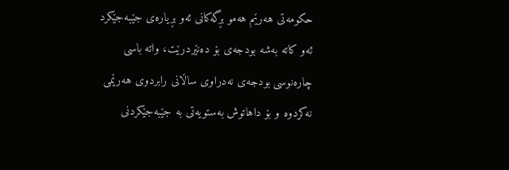حكومه‌تى هه‌رێم هه‌مو بڕگه‌كانى ئه‌و بڕیاره‌ى جێبه‌جێكرد ئه‌و كاته‌ به‌شه‌ بودجه‌ى بۆ ده‌نێردرێت، واته‌ باسى چاره‌نوسى بودجه‌ى نه‌دراوى ساڵانى رابردوى هه‌رێمى نه‌كردوه‌ و بۆ داهاتوش به‌ستویه‌تى به‌ جێبه‌جێكردنى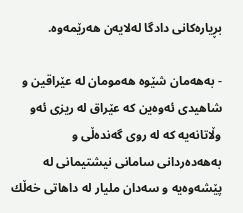بڕیاره‌كانى دادگا له‌لایه‌ن هه‌رێمه‌وه‌.

- به‌هه‌مان شێوه‌ هه‌مومان له‌ عێراقین و شاهیدى ئه‌وه‌ین كه‌ عێراق له‌ ریزى ئه‌و وڵاتانه‌یه‌ كه‌ له‌ روى گه‌نده‌ڵى و به‌هه‌ده‌ردانى سامانى نیشتیمانى له‌ پێشه‌وه‌یه‌ و سه‌دان ملیار له‌ داهاتى خه‌ڵك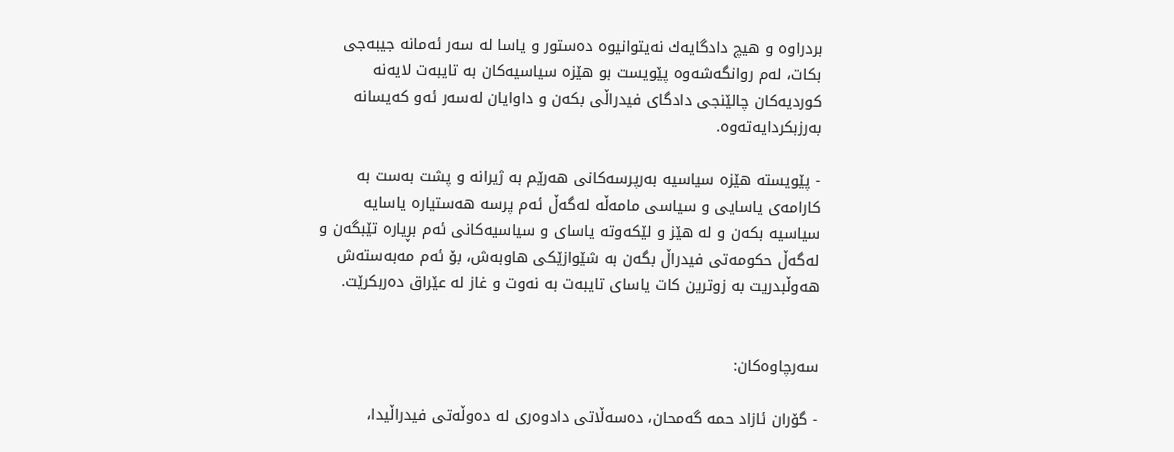بردراوه‌ و هیچ دادگایه‌ك نه‌یتوانیوه‌ ده‌ستور و یاسا له‌ سه‌ر ئه‌مانه‌ جیبه‌جی بكات، له‌م روانگه‌شه‌وه‌ پێویست بو هێزه‌ سیاسیه‌كان به‌ تایبه‌ت لایه‌نه‌ كوردیه‌كان چالێنجى دادگاى فیدراڵى بكه‌ن و داوایان له‌سه‌ر ئه‌و كه‌یسانه‌ به‌رزبكردایه‌ته‌وه‌.

- پێویسته‌ هێزه‌ سیاسیه‌ به‌رپرسه‌كانى هه‌رێم به‌ ژیرانه‌ و پشت به‌ست به‌ كارامه‌ى یاسایی و سیاسی مامه‌ڵه‌ له‌گه‌ڵ ئه‌م پرسه‌ هه‌ستیاره‌ یاسایه‌ سیاسیه‌ بكه‌ن و له‌ هێز و لێكه‌وته‌ یاسای و سیاسیه‌كانى ئه‌م بڕیاره‌ تێبگه‌ن و له‌گه‌ڵ حكومه‌تى فیدراڵ بگه‌ن به‌ شێوازێكى هاوبه‌ش، بۆ ئه‌م مه‌به‌سته‌ش هه‌وڵبدریت به‌ زوترین كات یاساى تایبه‌ت به‌ نه‌وت و غاز له‌ عێراق ده‌ربكرێت.


سه‌رچاوه‌كان:

- گۆران ئازاد حمه‌ گه‌محان، ده‌سه‌ڵاتى دادوه‌رى له‌ ده‌وڵه‌تى فیدراڵیدا،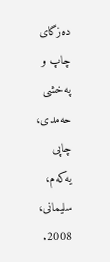ده‌زگاى چاپ و په‌خشى حه‌مدى، چاپى یه‌كه‌م، سلیمانى، 2008.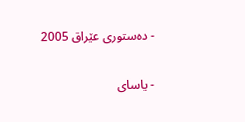- ده‌ستورى عێراق 2005

- یاساى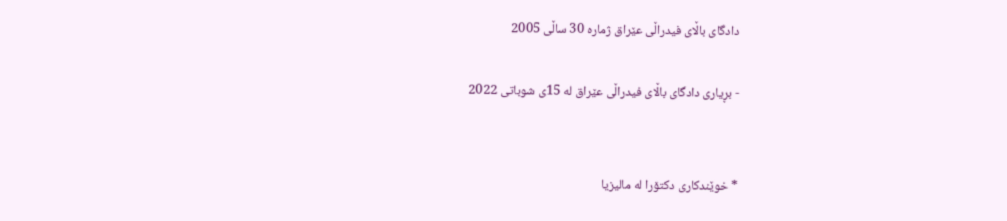دادگاى باڵاى فیدراڵى عێراق ژماره‌ 30 ساڵى 2005

- بڕیارى دادگاى باڵاى فیدراڵى عێراق له‌ 15ى شوباتى 2022


* خوێندكارى دكتۆرا له‌ مالیزیا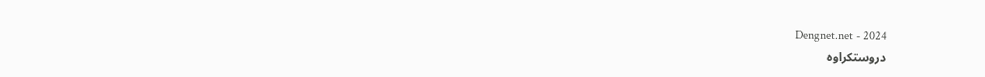Dengnet.net - 2024
دروستکراوە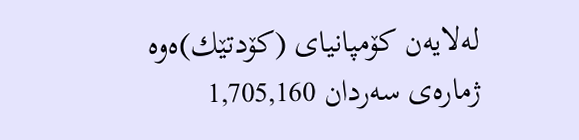لەلایەن کۆمپانیای (کۆدتێك)ەوە
ژمارەی سەردان 1,705,160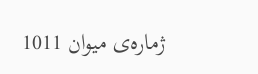ژمارەی میوان 1011